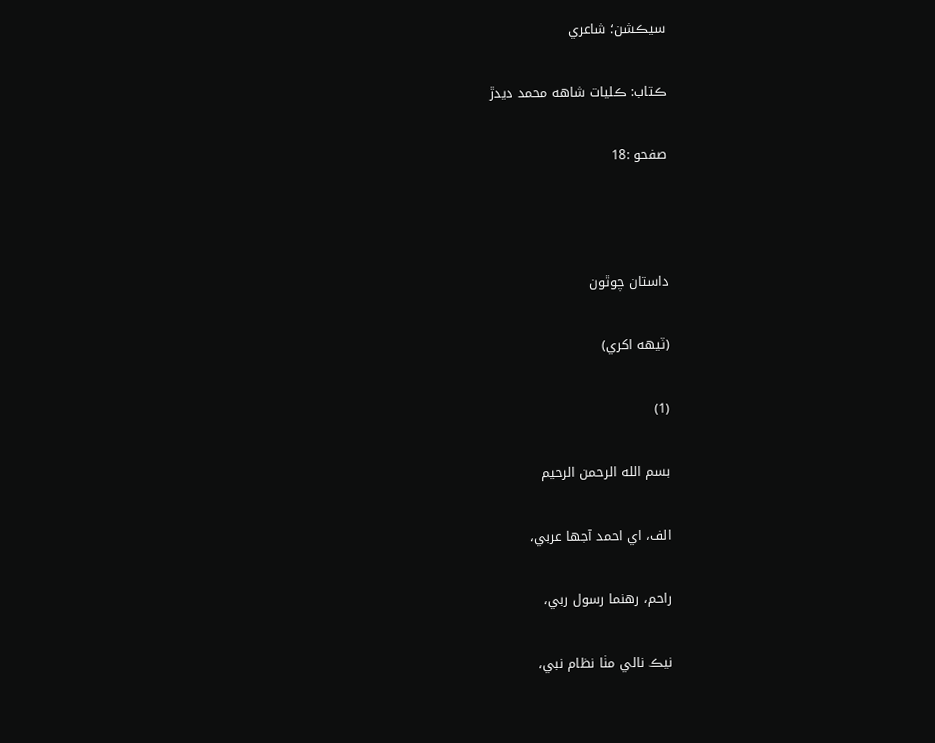سيڪشن؛ شاعري

ڪتاب: ڪليات شاهه محمد ديدڙ

صفحو :18



داستان چوٿون

(ٽيهه اکري)

(1)

بسم الله الرحمن الرحيم

الف، اي احمد آجھا عربي،

راحم، رهنما رسول ربي،

نيڪ نالي مٺا نظام نبي،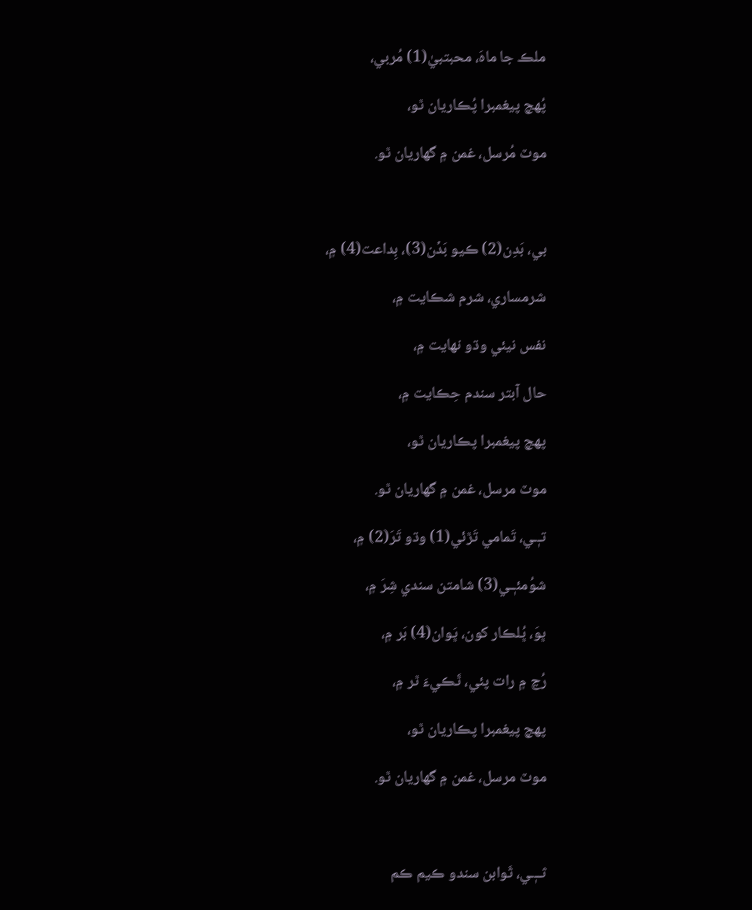ملڪ جا ماهَ، محبتبيٰ(1) مُربي،

پُهچ پيغمبرا پُڪاريان ٿو،

موٽ مُرسل، غمن ۾ گھاريان ٿو.



بي، بَدِن(2) ڪيو بَدۡن(3)، بِداعت(4) ۾،

شرمساري، شرم شڪايت ۾،

نفس نيئي وڌو نهايت ۾،

حال آبتر سندم حِڪايت ۾،

پهچ پيغمبرا پڪاريان ٿو،

موٽ مرسل، غمن ۾ گھاريان ٿو.

تـٖـي، تَمامي تَڙئي(1) وڌو تَرَ(2) ۾،

شوُمئـٖـي(3) شامتن سندي شِرَ ۾،

ڀوَ، ڀُلڪار کون، ڀَوان(4) بَر ۾،

رُڃ ۾ رات پئي، ٿَڪيءَ ٿر ۾،

پهچ پيغمبرا پڪاريان ٿو،

موٽ مرسل، غمن ۾ گھاريان ٿو.



ثــٖـي، ثَوابن سندو ڪيم ڪم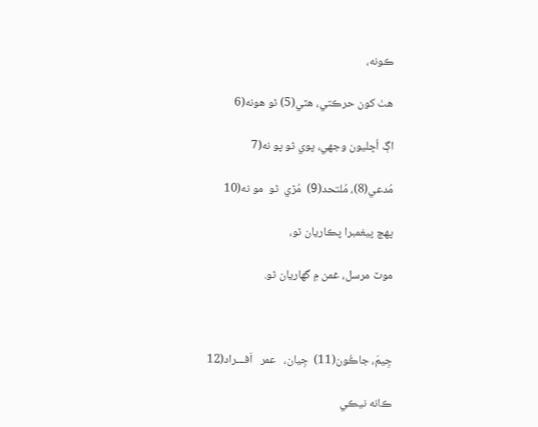ڪونه،

هٺ کون حرڪتي، هٽي(5) ٿو هونه(6

اڳ اُڇليون وجھي، پوي ٿو پو نه(7

مُدعي(8)، مُلتحد(9)  مُڙي  ٿو  مو نه(10

پهچ پيغمبرا پڪاريان ٿو،

موٽ مرسل، غمن ۾ گھاريان ٿو.



جِيمَ، جاڪُون(11)  جِيان،   عمر   اَفـــراد(12

ڪانه نيڪي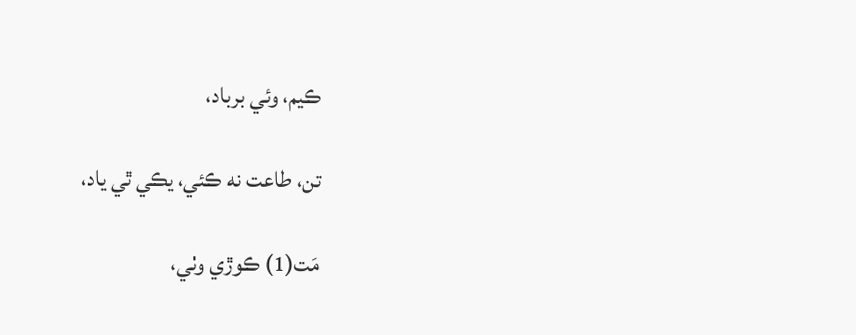ڪيم، وئي برباد،

تن، طاعت نه ڪئي، يڪي ٿي ياد،

مَت(1) ڪوڙي وٺي،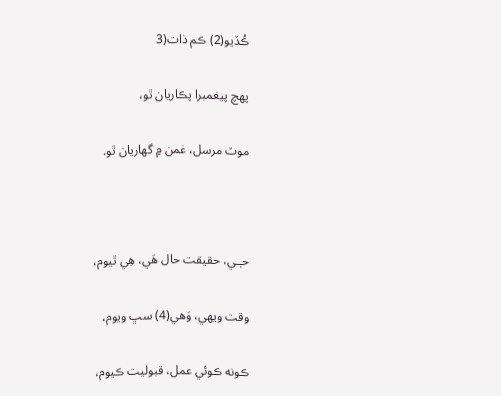ڪُڏيو(2) ڪم ذات(3

پهچ پيغمبرا پڪاريان ٿو،

موٽ مرسل، غمن ۾ گھاريان ٿو.



حـٖـي، حقيقت حال هَي، هِي ٿيوم،

وقت ويهي، وَهي(4) سڀ ويوم،

ڪونه ڪوئي عمل، قبوليت ڪيوم،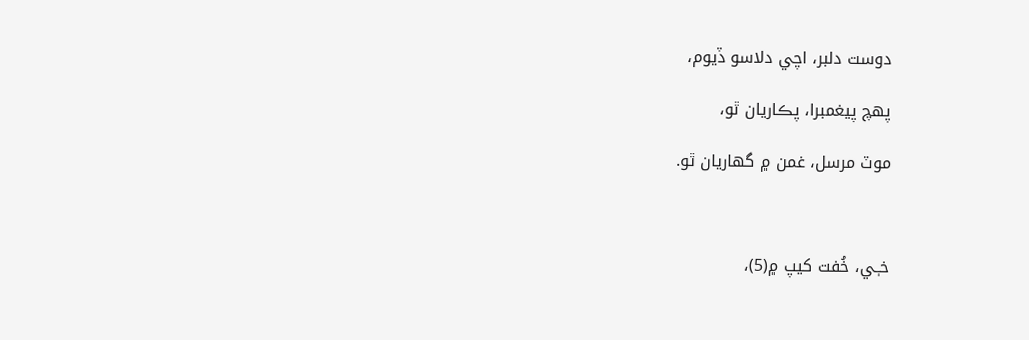دوست دلبر، اچي دلاسو ڏيوم،

پهچ پيغمبرا، پڪاريان ٿو،

موٽ مرسل، غمن ۾ گھاريان ٿو.



خـٖـي، خُفت کيپ ۾(5)،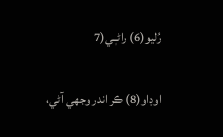رُليو(6) راڻـٖـي(7

اوڊاو(8) ڪر اندر وجھي آڻي،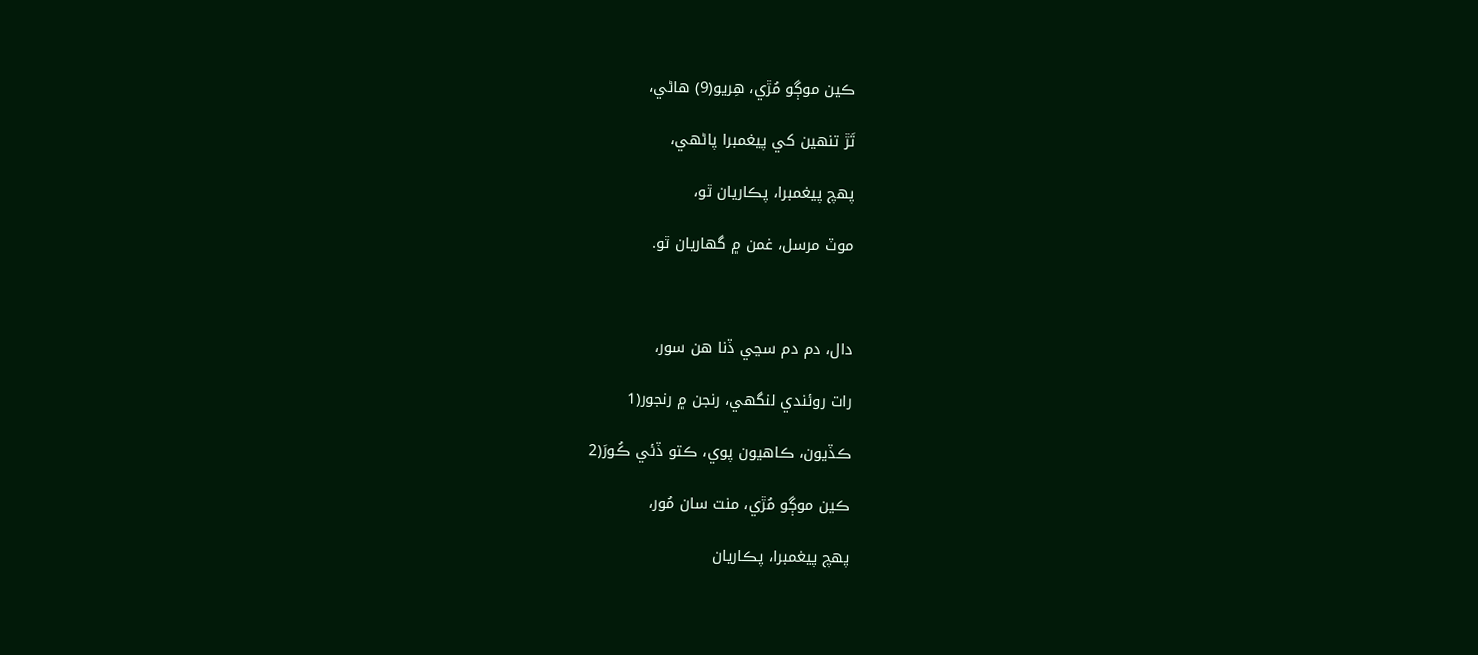ڪين موڳو مُڙي، هِريو(9) هاڻي،

تَڙ تنهين کي پيغمبرا پاڻهي،

پهچ پيغمبرا، پڪاريان ٿو،

موٽ مرسل، غمن ۾ گھاريان ٿو.



دال، دم دم سڃي ڏنا هن سور،

رات روئندي لنگھي، رنجن ۾ رنجور(1

ڪڏيون، ڪاهيون پوي، ڪتو ڏئي ڪُورَ(2

ڪين موڳو مُڙي، منت سان مُور،

پهچ پيغمبرا، پڪاريان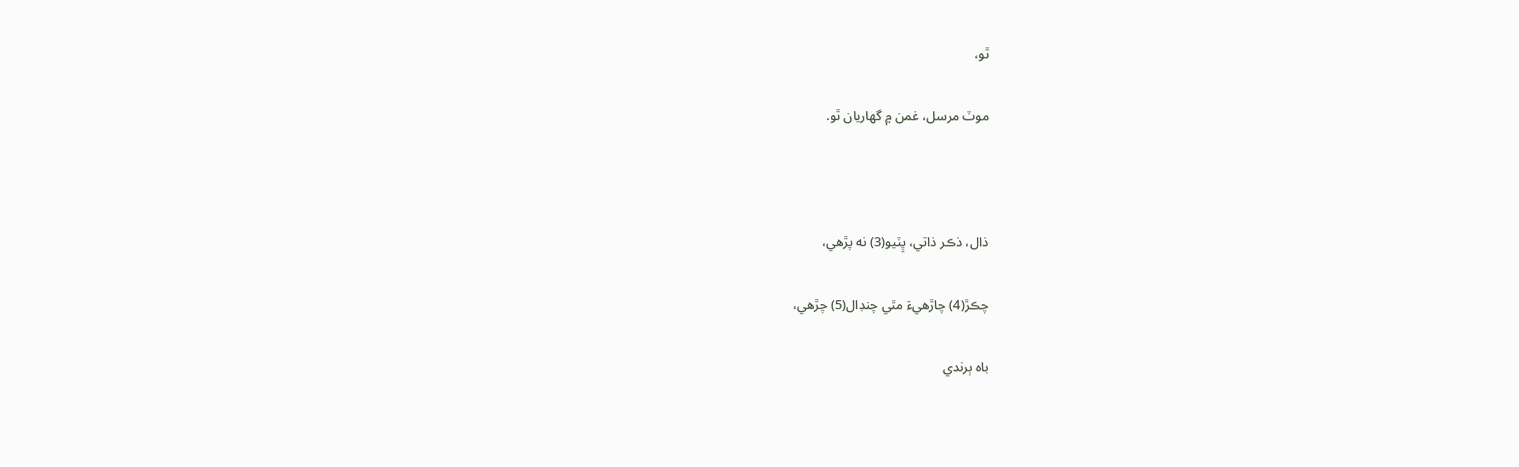ٿو،

موٽ مرسل، غمن ۾ گھاريان ٿو.



ذال، ذڪر ذاتي، پِٽيو(3) نه پڙهي،

چڪڙ(4) چاڙهيءَ مٿي چنڊال(5) چڙهي،

باه ٻرندي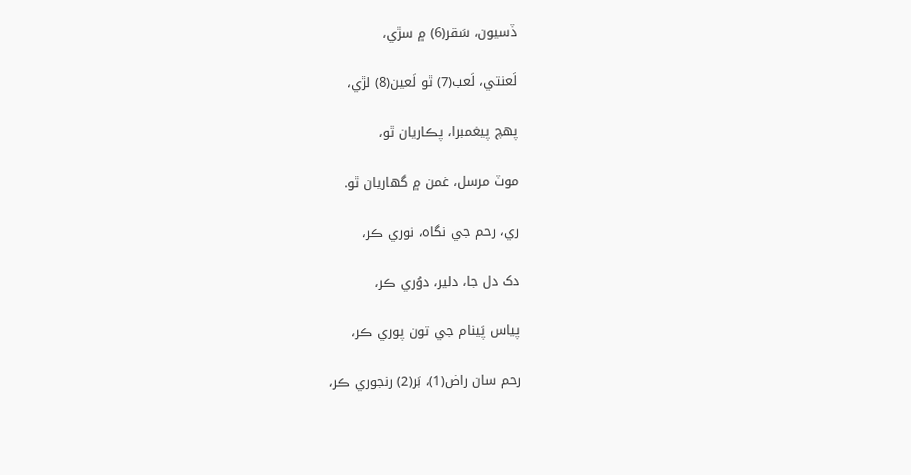ڏسيون، سَقر(6) ۾ سڙي،

لَعنتي، لَعب(7) ٿو لَعين(8) لڙي،

پهچ پيغمبرا، پڪاريان ٿو،

موٽ مرسل، غمن ۾ گھاريان ٿو.

ري، رحم جي نگاه، نوري ڪر،

دک دل جا، دلير، دوُري ڪر،

پياس پَينام جي تون پوري ڪر،

رحم سان راض(1)، بَر(2) رنجوري ڪر،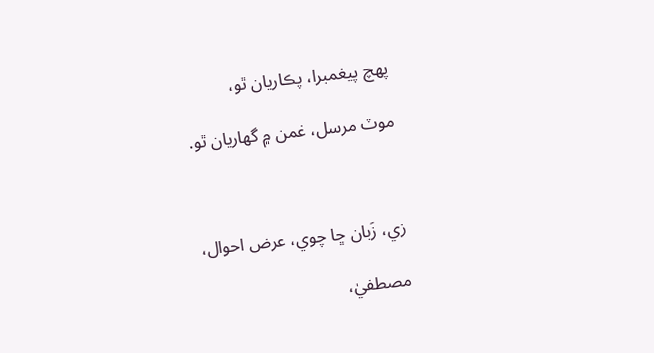پهچ پيغمبرا، پڪاريان ٿو،

موٽ مرسل، غمن ۾ گھاريان ٿو.



زي، زَبان ڇا چوي، عرض احوال،

مصطفيٰ،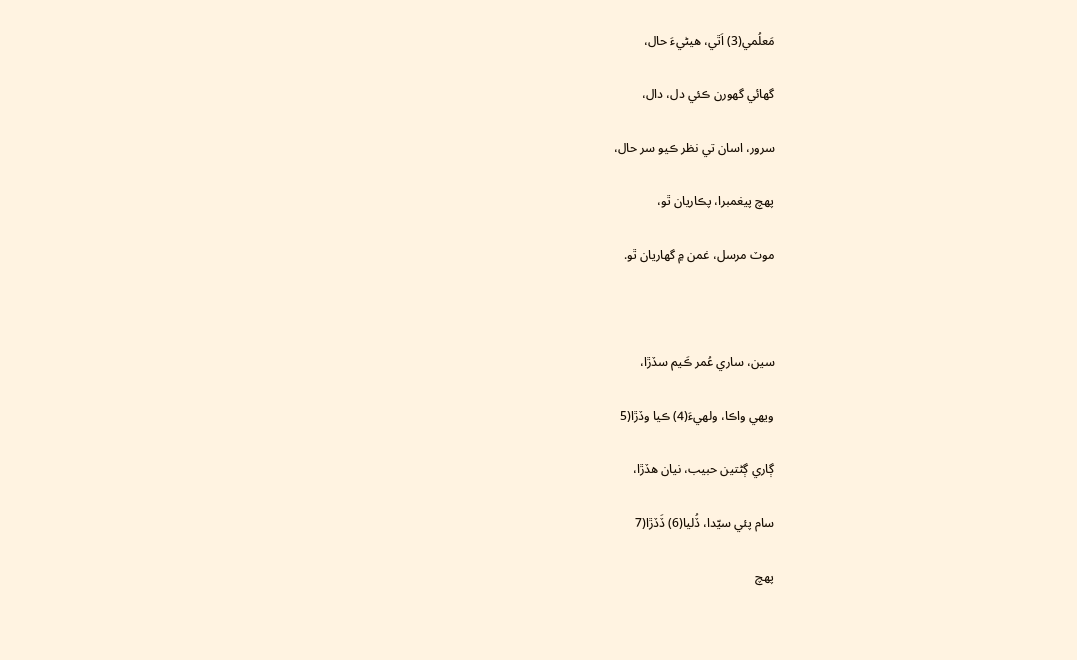مَعلُمي(3) اَٿي، هيڻيءَ حال،

گھائي گھورن ڪئي دل، دال،

سرور، اسان تي نظر ڪيو سر حال،

پهچ پيغمبرا، پڪاريان ٿو،

موٽ مرسل، غمن ۾ گھاريان ٿو.



سين، ساري عُمر ڪَيم سڏڙا،

ويهي واڪا، ولهيءَ(4) ڪيا وڏڙا(5

ڳاري ڳڻتين حبيب، نيان هڏڙا،

سام پئي سيّدا، ڏُليا(6) ڏَڏڙا(7

پهچ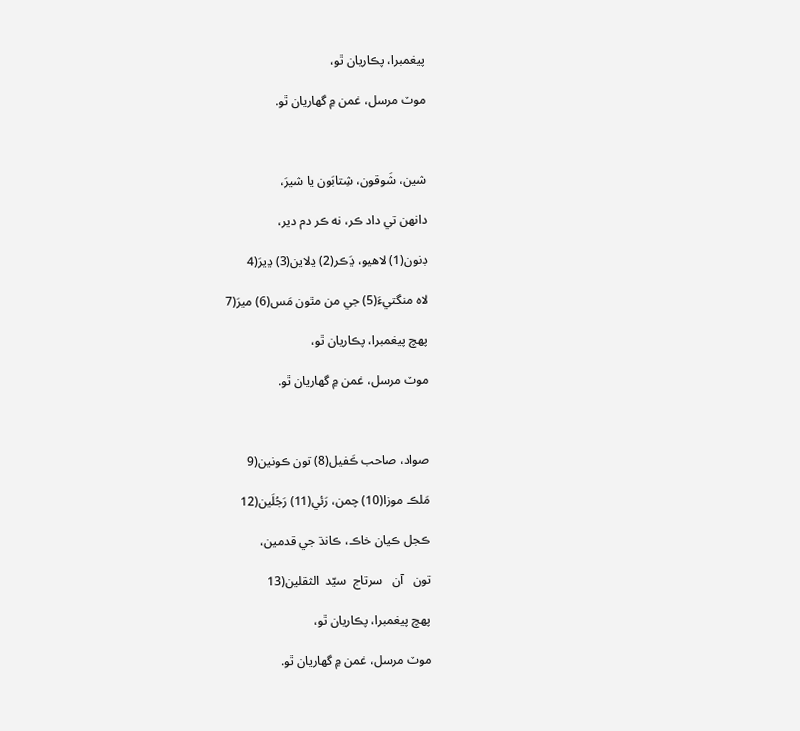پيغمبرا، پڪاريان ٿو،

موٽ مرسل، غمن ۾ گھاريان ٿو.



شين، شَوقون، شِتابَون يا شيرَ،

دانهن تي داد ڪر، نه ڪر دم دير،

ڊنون(1) لاهيو، ڍَڪر(2) ڍلاين(3) ڍيرَ(4

لاه منگتيءَ(5) جي من مٿون مَس(6) ميرَ(7

پهچ پيغمبرا، پڪاريان ٿو،

موٽ مرسل، غمن ۾ گھاريان ٿو.



صواد، صاحب ڪَفيل(8) تون ڪونين(9

مَلڪ موزا(10) چمن، رَئي(11) رَجُلَين(12

ڪجل ڪيان خاڪ، ڪانڌ جي قدمين،

تون   آن   سرتاج  سيّد  الثقلين(13

پهچ پيغمبرا، پڪاريان ٿو،

موٽ مرسل، غمن ۾ گھاريان ٿو.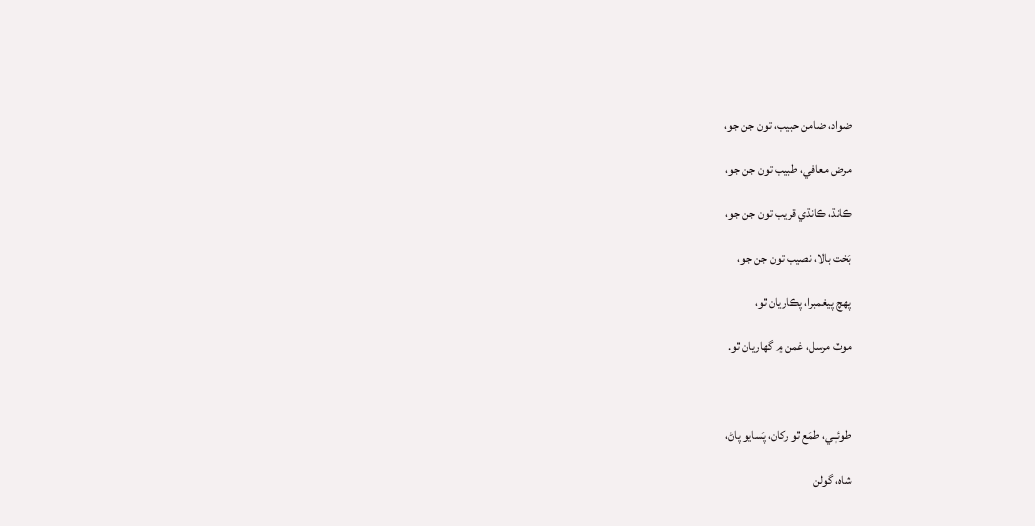ضواد، ضامن حبيب، تون جن جو،

مرض معافي، طبيب تون جن جو،

ڪانڌ، ڪانڌي قريب تون جن جو،

بَخت بالا، نصيب تون جن جو،

پهچ پيغمبرا، پڪاريان ٿو،

موٽ مرسل، غمن ۾ گھاريان ٿو.



طوئـٖـي، طمَع ٿو رکان، پَسايو پاڻ،

شاه، گولن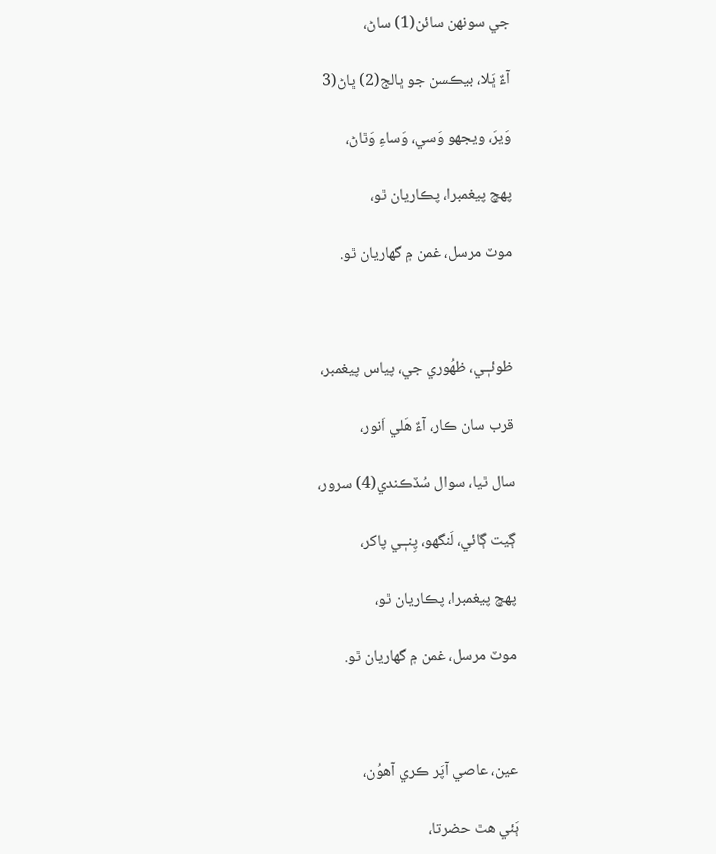جي سونهن سائن(1) ساڻ،

آءٌ ڀَلا، بيڪسن جو ڀالج(2) ڀاڻ(3

وَيرَ، ويجھو وَسي، وَساءِ وَٿاڻ،

پهچ پيغمبرا، پڪاريان ٿو،

موٽ مرسل، غمن ۾ گھاريان ٿو.



ظوئـٖـي، ظهُوري جي، پياس پيغمبر،

قرب سان ڪار، آءٌ هَلي اَنور،

سال ٿيا، سوال سُڏڪندي(4) سرور،

ڳيت ڳائي، لَنگھو، پِنـٖـي پاکر،

پهچ پيغمبرا، پڪاريان ٿو،

موٽ مرسل، غمن ۾ گھاريان ٿو.



عين، عاصي آپَر ڪري آهوُن،

ٻَئي هٿ حضرتا،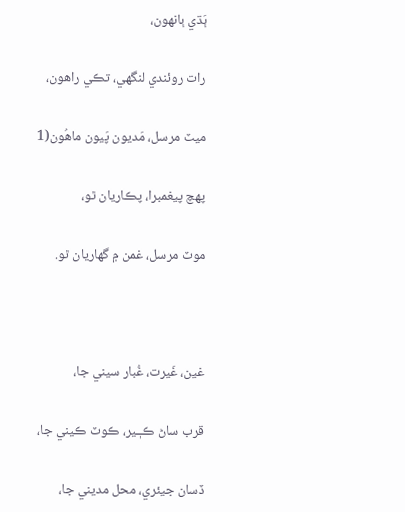ٻَڌي ٻانهون،

رات روئندي لنگھي، تڪي راهون،

ميٽ مرسل، مَديون پَيون ماهُون(1

پهچ پيغمبرا، پڪاريان ٿو،

موٽ مرسل، غمن ۾ گھاريان ٿو.



غين، غَيرت، غُبار سيني جا،

قرب ساڻ ڪـٖـير، ڪوٽ ڪيني جا،

ڏسان جيئري، محل مديني جا،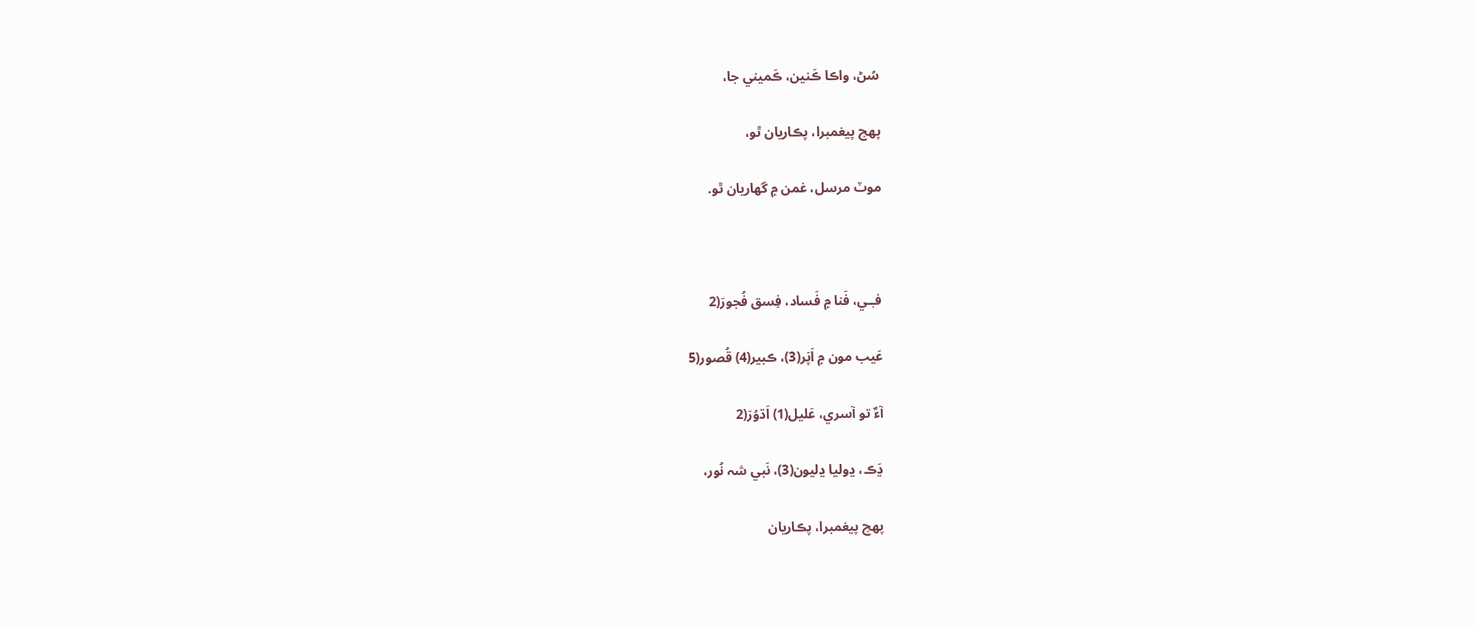سُڻ، واڪا ڪَنين، ڪَميني جا،

پهچ پيغمبرا، پڪاريان ٿو،

موٽ مرسل، غمن ۾ گھاريان ٿو.



فـٖـي، فَنا ۾ فَساد، فِسق فُجورَ(2

عَيب مون ۾ اَپَر(3)، ڪبير(4) قُصور(5

آءٌ تو آسري، عَليل(1) اَڌوُرَ(2

ڍَڪ، ڍوليا ڍليون(3)، نَبي شہ نُور،

پهچ پيغمبرا، پڪاريان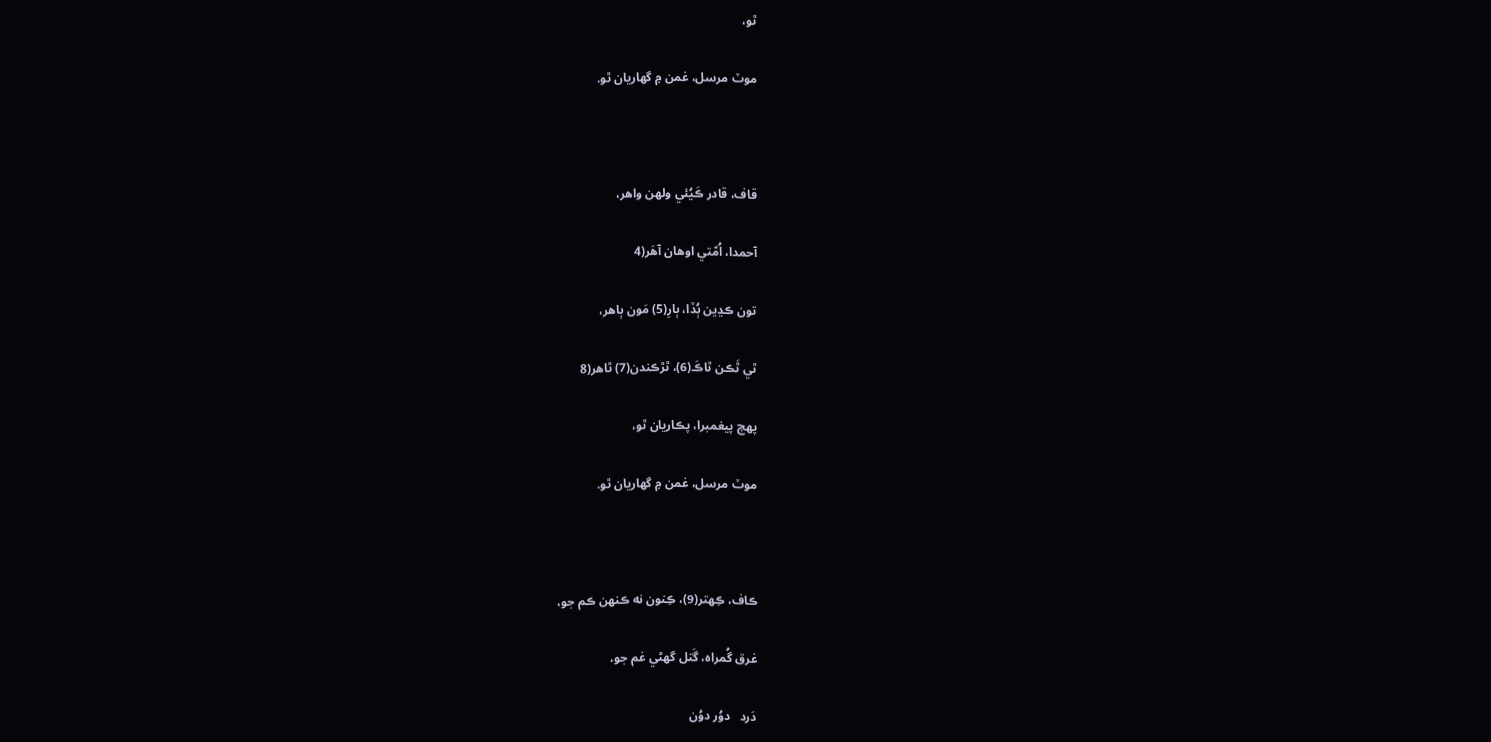ٿو،

موٽ مرسل، غمن ۾ گھاريان ٿو.



قاف، قادر ڪَيُئي ولهن واهر،

آحمدا، اُمّتي اوهان آهَر(4

تون ڪڍين ٻُڏا، ٻارِ(5) مَون ٻاهر،

ٿي ٿَڪن ٿاڪَ(6)، ٿڙڪندن(7) ٿاهر(8

پهچ پيغمبرا، پڪاريان ٿو،

موٽ مرسل، غمن ۾ گھاريان ٿو.



ڪاف، ڪِهتر(9)، ڪِنون نه ڪنهن ڪم جو،

غرق گُمراه، گَتل گھڻي غم جو،

دَرد   دوُر دوُن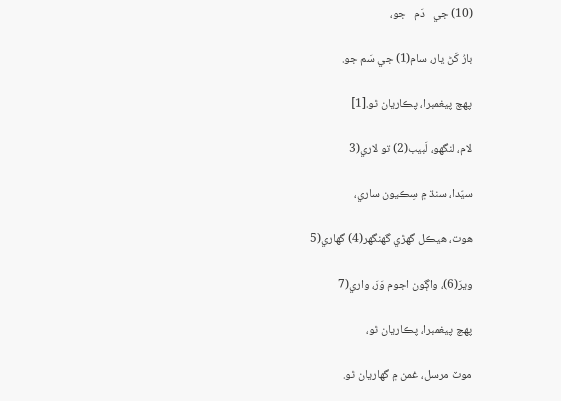(10) جي   دَم   جو،

بارُ کَڻ يار، سام(1) جي سَم جو.

پهچ پيغمبرا، پڪاريان ٿو.[1]

لام، لنگھو، لَبيب(2) تو لاري(3

سيّدا، سنڌ ۾ سِڪيون ساري،

هوت، هيڪل گھڙي گھنگھر(4) گھاري(5

ويرَ(6)، واڳون اجوم وَرَ، واري(7

پهچ پيغمبرا، پڪاريان ٿو،

موٽ مرسل، غمن ۾ گھاريان ٿو.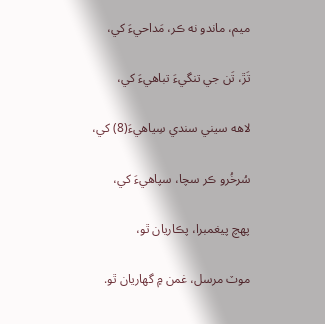ميم، ماندو نه ڪر، مَداحيءَ کي،

تَڙ، تَن جي تنگيءَ تباهيءَ کي،

لاهه سيني سندي سِياهيءَ(8) کي،

سُرخُرو ڪر سچا، سپاهيءَ کي،

پهچ پيغمبرا، پڪاريان ٿو،

موٽ مرسل، غمن ۾ گھاريان ٿو.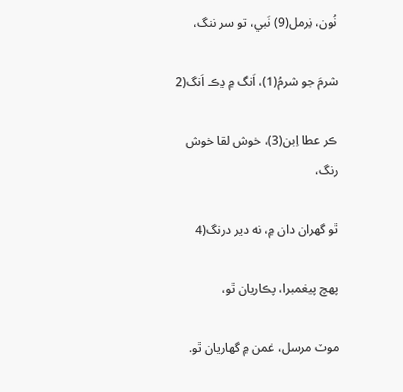نُون، نِرمل(9) نَبي، تو سر ننگ،

شرمَ جو شرمُ(1)، اَنگ ۾ ڍڪ اَنگ(2

ڪر عطا اِبن(3)، خوش لقا خوش رنگ،

ٿو گھران دان ۾، نه دير درنگ(4

پهچ پيغمبرا، پڪاريان ٿو،

موٽ مرسل، غمن ۾ گھاريان ٿو.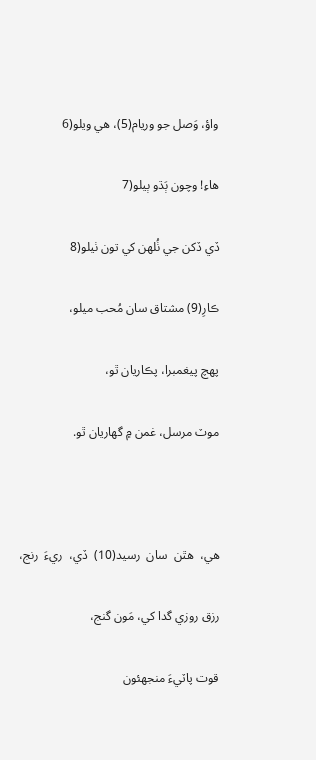واؤ، وَصل جو وريام(5)، هي ويلو(6

هاءِ! وچون ٻَڌو ٻيلو(7

ڏي ڏکن جي ٺُلهن کي تون ٺيلو(8

ڪارِ(9) مشتاق سان مُحب ميلو،

پهچ پيغمبرا، پڪاريان ٿو،

موٽ مرسل، غمن ۾ گھاريان ٿو.



هي،  هٿن  سان  رسيد(10)  ڏي،  ريءَ  رنج،

رزق روزي گدا کي، مَون گنج،

قوت پاٽيءَ منجھئون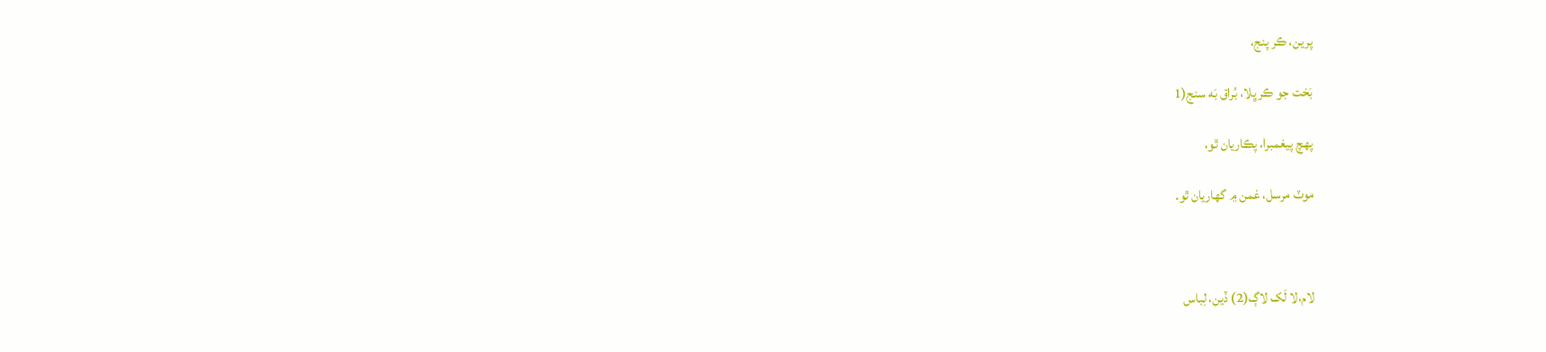پرين، ڪر پنج،

بَخت جو ڪر ڀلا، بُراق بَه سنج(1

پهچ پيغمبرا، پڪاريان ٿو،

موٽ مرسل، غمن ۾ گھاريان ٿو.



لام،لا لَک لاڳ(2) ڏين، لِباس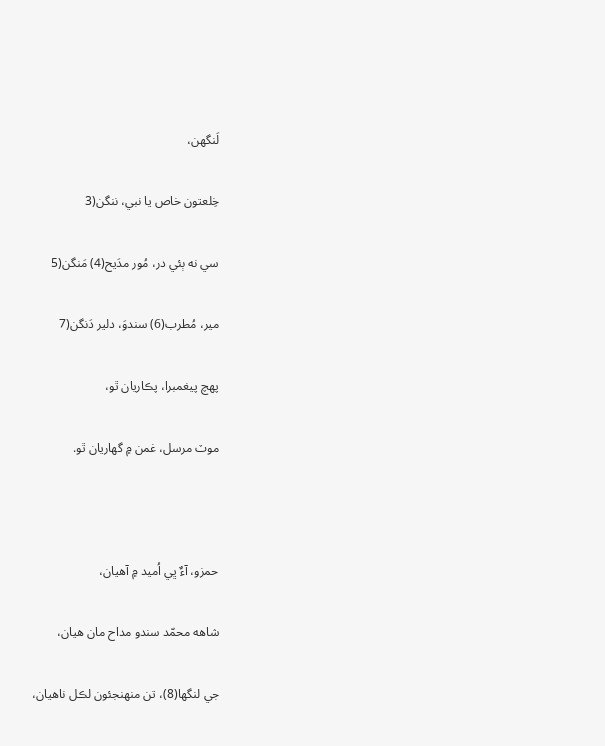لَنگھن،

خِلعتون خاص يا نبي، ننگن(3

سي نه ٻئي در، مُور مدَيح(4) مَنگن(5

مير، مُطرب(6) سندوَ، دلير دَنگن(7

پهچ پيغمبرا، پڪاريان ٿو،

موٽ مرسل، غمن ۾ گھاريان ٿو.



حمزو، آءٌ ڀي اُميد ۾ آهيان،

شاهه محمّد سندو مداح مان هيان،

جي لنگھا(8)، تن منهنجئون لڪل ناهيان،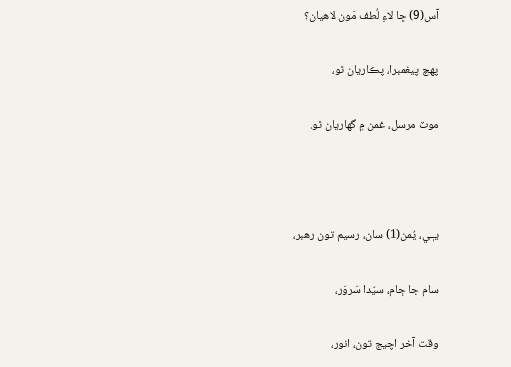آس(9) ڇا لاءِ لُطف مَون لاهيان؟

پهچ پيغمبرا، پڪاريان ٿو،

موٽ مرسل، غمن ۾ گھاريان ٿو.



يـٖـي، يُمن(1) سان، رسيم تون رهبر،

سام جا ڄام، سيّدا سَروَر،

وقت آخر اچيج تون، انور،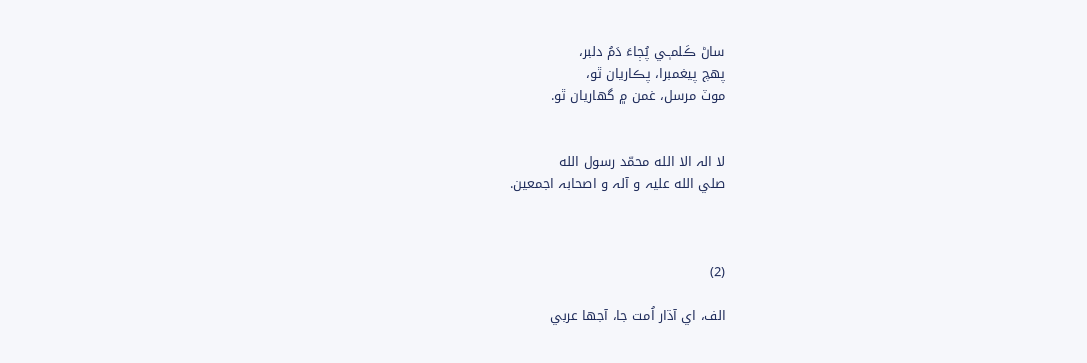ساڻ ڪَلمـٖـي پُڄاءَ دَمُ دلبر،
پهچ پيغمبرا، پڪاريان ٿو،
موٽ مرسل، غمن ۾ گھاريان ٿو.


لا الہ الا الله محمّد رسول الله
صلي الله عليہ و آلہ و اصحابہ اجمعين.



(2)

الف، اي آڌار اُمت جا، آجھا عربي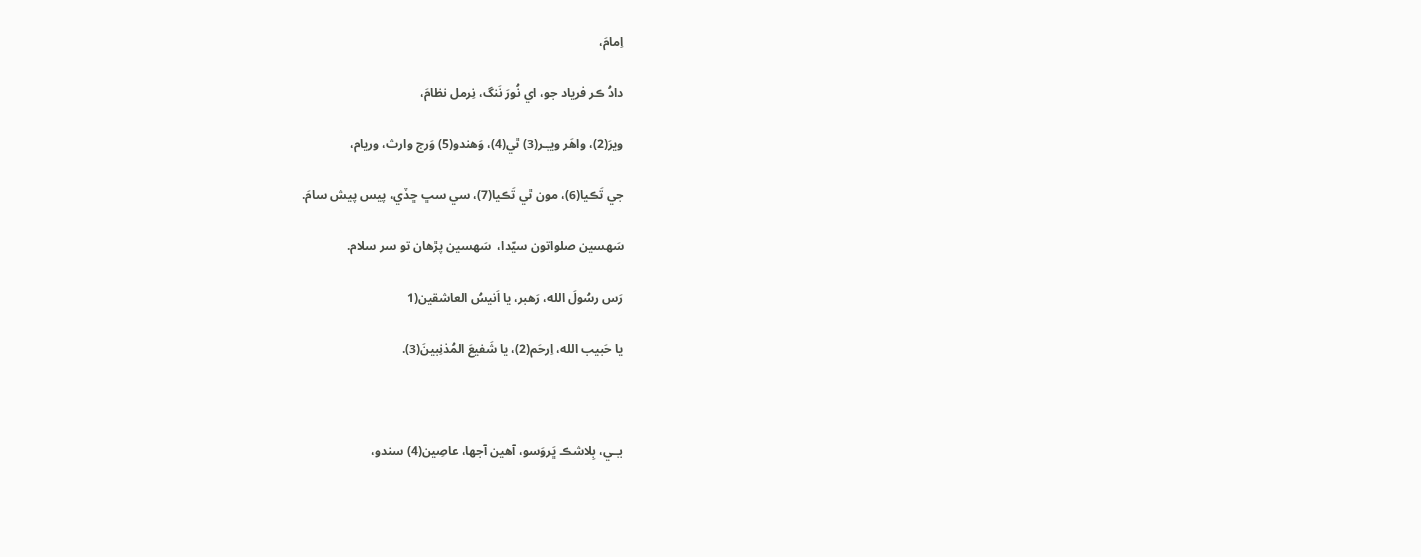اِمامَ،

دادُ ڪر فرياد جو، اي نُورَ نَنگ، نِرمل نظامَ،

ويرَ(2)، واهَر ويـٖـر(3) ٿي(4)، وَهندو(5) وَرج وارث، وريام،

جي تَڪيا(6)، مون ٿي تَڪيا(7)، سي سڀ ڇڏي، پيس پيش سامَ.

سَهسين صلواتون سيّدا،  سَهسين پڙهان تو سر سلام.

رَس رسُولَ الله، رَهبر، يا اَنيسُ العاشقين(1

يا حَبيب الله، اِرحَم(2)، يا شَفيعَ المُذنِبينَ(3).



بـٖـي، بِلاشڪ ڀَروَسو، آهين آجھا، عاصِين(4) سندو،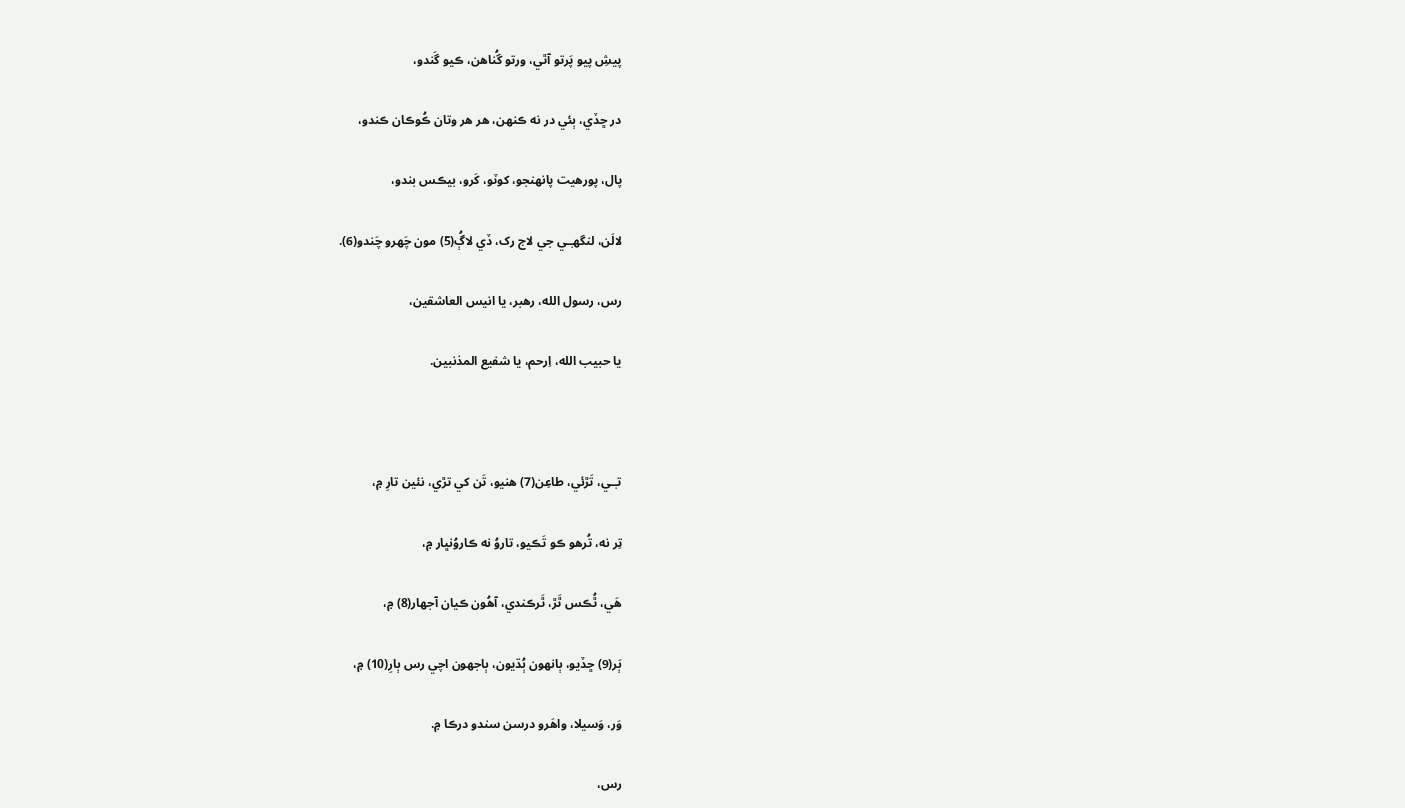پيشِ پيو پَرتو آٿي، ورتو گُناهن، ڪيو گَندو،

در ڇڏي، ٻئي در نه ڪنهن، هر هر وتان ڪُوڪان ڪندو،

پال، پورهيت پانهنجو، کوٽو، کَرو، بيڪس بندو،

لالَن، لنگھـٖـي جي لاج رک، ڏي لاڳُ(5) مون چَهرو چَندو(6).

رس، رسول الله، رهبر، يا انيس العاشقين،

يا حبيب الله، اِرحم، يا شفيع المذنبين.



تـٖـي، تَڙئي، طاعِن(7) هنيو، تَن کي تڙي، نئين تارِ ۾،

تِر نه، تُرهو ڪو تَڪيو، تاروُ نه ڪاروُنڀار ۾،

هَي، ٿُڪس ٿَڙ، ٿَرڪندي، آهُون ڪيان آجھار(8) ۾،

ٻَر(9) ڇڏيو، ٻانهون ٻُڌيون، ٻاجھون اچي رس ٻارِ(10) ۾،

وَر، وَسيلا، واهَرو درسن سندو درڪا ۾.

رس،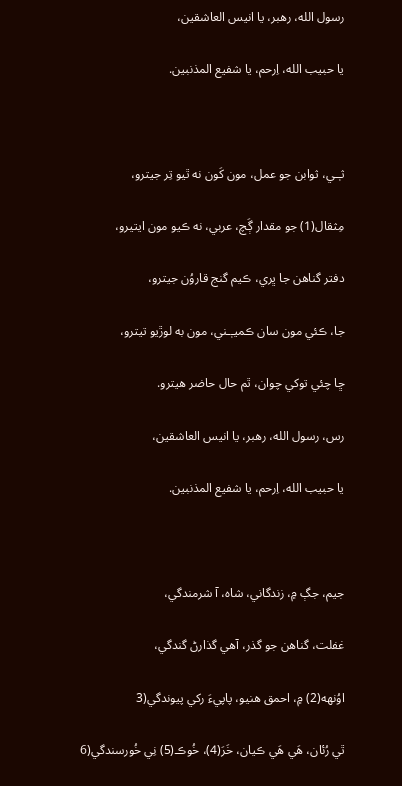رسول الله، رهبر، يا انيس العاشقين،

يا حبيب الله، اِرحم، يا شفيع المذنبين.



ثـٖـي، ثوابن جو عمل، مون کَون نه ٿيو تِر جيترو،

مِثقال(1) جو مقدار ڳَچ، عربي، نه ڪيو مون ايتيرو،

دفتر گناهن جا ڀري، ڪيم گنج قاروُن جيترو،

جا، ڪئي مون سان ڪميـٖـني، مون به لوڙيو تيترو،

ڇا چئي توکي چوان، ٿم حال حاضر هيترو.

رس، رسول الله، رهبر، يا انيس العاشقين،

يا حبيب الله، اِرحم، يا شفيع المذنبين.



جيم، جڳ ۾، زندگاني، شاه، آ شرمندگي،

غفلت، گناهن جو گذر، آهي گذارڻ گندگي،

اوُنهه(2) ۾، احمق هنيو، پاپيءَ رکي پيوندگي(3

ٿي رُئان، هَي هَي ڪيان، خَرَ(4)، خُوڪ(5) نِي خُورسندگي(6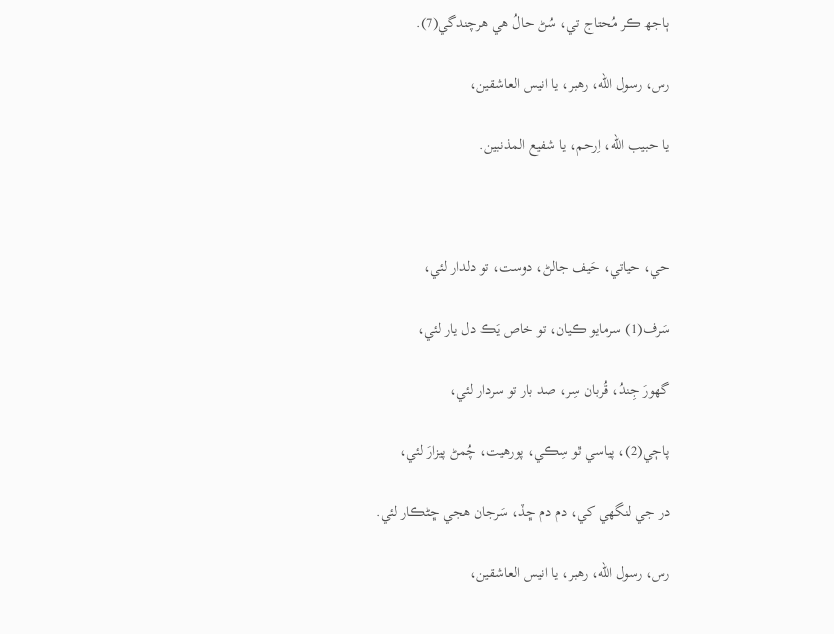ٻاجھ ڪر مُحتاج تي، سُڻ حالُ هي هرچندگي(7).

رس، رسول الله، رهبر، يا انيس العاشقين،

يا حبيب الله، اِرحم، يا شفيع المذنبين.



حي، حياتي، حَيف جالڻ، دوست، تو دلدار لئي،

سَرف(1) سرمايو ڪيان، تو خاص يَڪ دل يار لئي،

گھورَ جِندُ، قُربان سِر، صد بار تو سردار لئي،

پاڄي(2)، پياسي ٿو سِڪي، پورهيت، چُمڻ پيزارَ لئي،

در جي لنگھي کي، دم دم ڇڏ، سَرجان هجي ڇڻڪار لئي.

رس، رسول الله، رهبر، يا انيس العاشقين،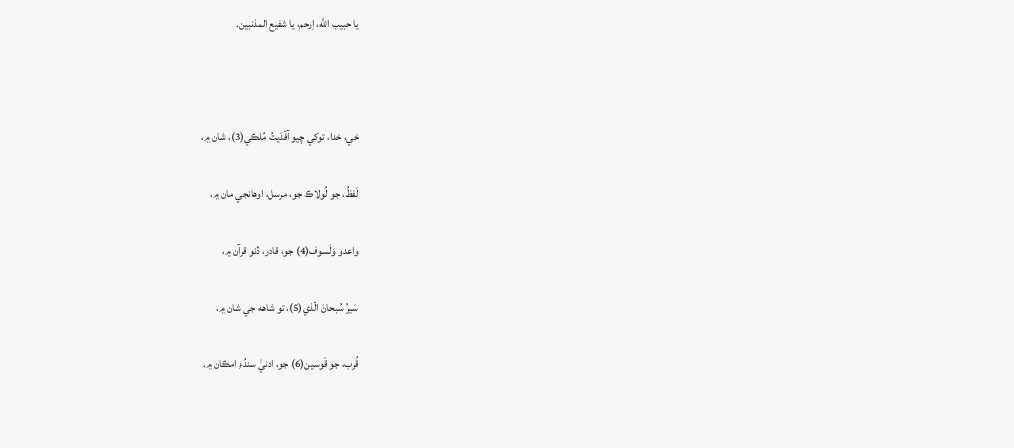يا حبيب الله، اِرحم، يا شفيع المذنبين.



خي، خدا، توکي چيو آفۡدَيتُ مُلڪي(3)، شان ۾،

لَفظُ، جو لُولاڪ جو، مرسل، اوهانجي مان ۾،

واعدو وَلَسوف(4) جو، قادر، ڏنو قرآن ۾،

سَيرُ سُبحانَ الۡذي(5)، تو شاهه جي شان ۾،

قُرب، جو قَوسين(6) جو، ادنيٰ سندُءِ امڪان ۾.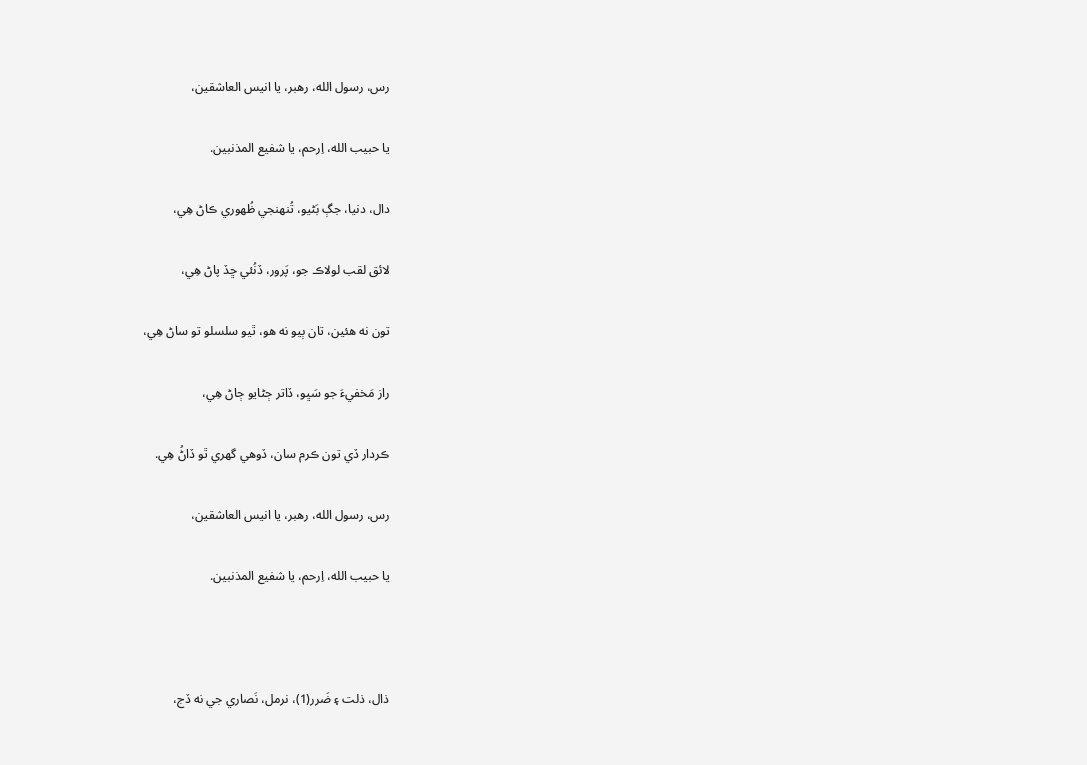رس، رسول الله، رهبر، يا انيس العاشقين،

يا حبيب الله، اِرحم، يا شفيع المذنبين.

دال، دنيا، جڳ بَڻيو، تُنهنجي ظُهوري ڪاڻ هِي،

لائق لقب لولاڪ جو، پَرور، ڏنُئي ڇڏ پاڻ هِي،

تون نه هئين، تان ٻيو نه هو، ٿيو سلسلو تو ساڻ هِي،

راز مَخفيءَ جو سَڀو، ڏاتر ڄڻايو ڄاڻ هِي،

ڪردار ڏي تون ڪرم سان، ڏوهي گھري ٿو ڏاڻُ هِي.

رس، رسول الله، رهبر، يا انيس العاشقين،

يا حبيب الله، اِرحم، يا شفيع المذنبين.



ذال، ذلت ۽ ضَرر(1)، نرمل، نَصاري جي نه ڏج،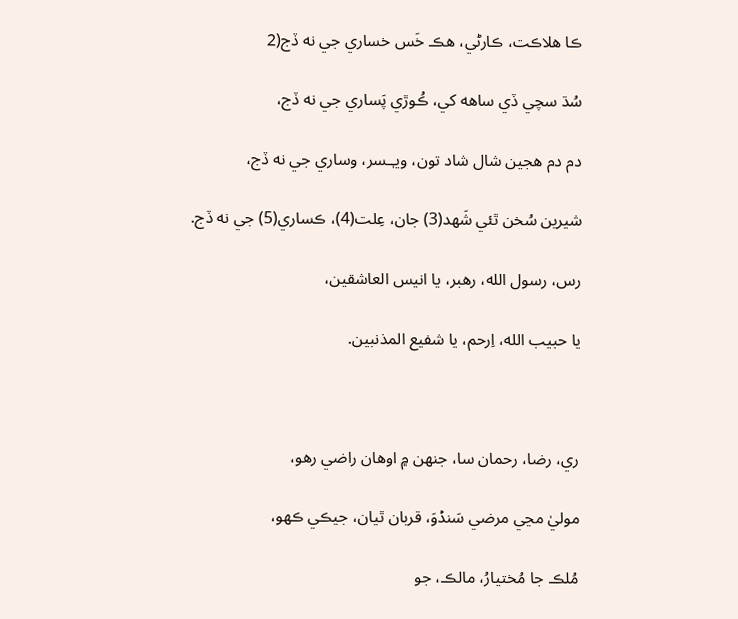ڪا هلاڪت، ڪارڻي، هڪ خَس خساري جي نه ڏج(2

سُڌ سچي ڏي ساهه کي، ڪُوڙي پَساري جي نه ڏج،

دم دم هجين شال شاد تون، ويـٖـسر، وساري جي نه ڏج،

شيرين سُخن ٿئي شَهد(3) جان، عِلت(4)، ڪساري(5) جي نه ڏج.

رس، رسول الله، رهبر، يا انيس العاشقين،

يا حبيب الله، اِرحم، يا شفيع المذنبين.



ري، رضا، رحمان سا، جنهن ۾ اوهان راضي رهو،

موليٰ مڃي مرضي سَندۡوَ، قربان ٿيان، جيڪي ڪهو،

مُلڪ جا مُختيارُ، مالڪ، جو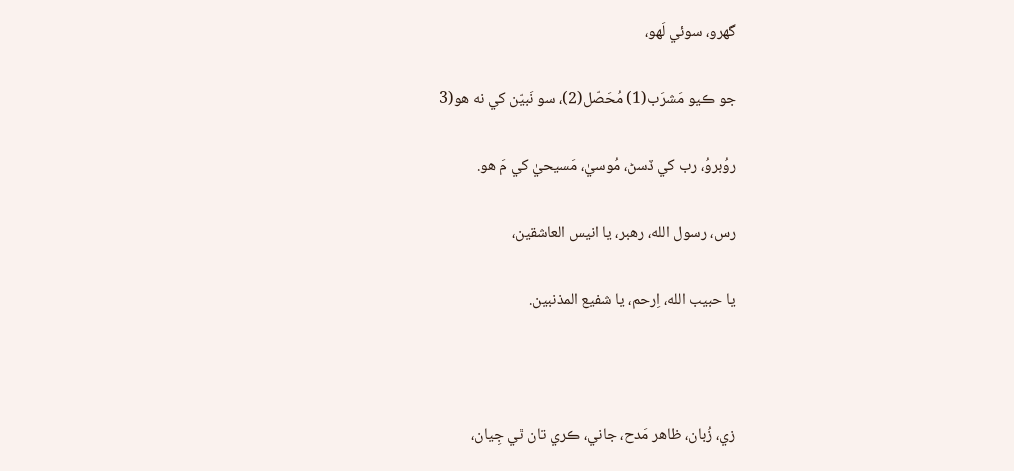گھرو، سوئي لَهو،

جو ڪيو مَشرَب(1) مُحَصّل(2)، سو نَبيّن کي نه هو(3

روُبروُ، رب کي ڏسڻ، مُوسيٰ، مَسيحيٰ کي مَ هو.

رس، رسول الله، رهبر، يا انيس العاشقين،

يا حبيب الله، اِرحم، يا شفيع المذنبين.



زي، زُبان، ظاهر مَدح، جاني، ڪري تان ٿي جِيان،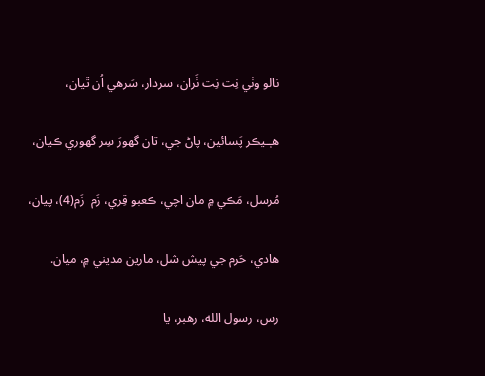نالو وٺي نِت نِت ٺَران، سردار، سَرهي اُن ٿيان،

هـٖـيڪر پَسائين، پاڻ جي، تان گھورَ سِر گھوري ڪيان،

مُرسل، مَڪي ۾ مان اچي، ڪعبو قِري، زَم  زَم(4)، پيان،

هادي، حَرم جي پيش شل، مارين مديني ۾، ميان.

رس، رسول الله، رهبر، يا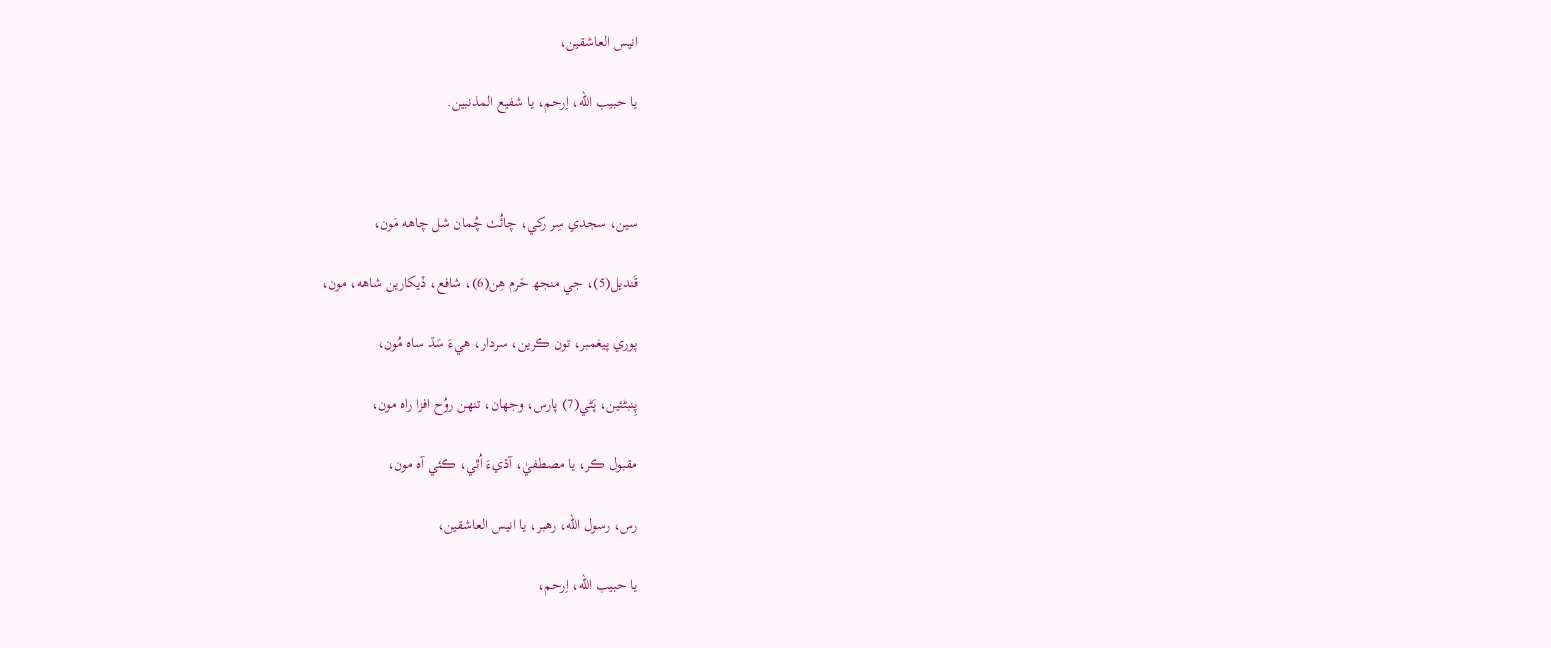انيس العاشقين،

يا حبيب الله، اِرحم، يا شفيع المذنبين.



سين، سجدي سِر رکي، چائُٺ چُمان شل چاهه مَون،

قَنديل(5)، جي منجھ حَرم هِن(6)، شافع، ڏيکارين شاهه، مون،

پوري پيغمبر، تون ڪرين، سردار، هيءَ سَڌ ساه مُون،

پِنبڻئين، پَڻي(7) پارس، وجھان، تنهن روُح افزا راه مون،

مقبول ڪر، يا مصطفيٰ، آڌيءَ اُٿي، ڪئي آه مون،

رس، رسول الله، رهبر، يا انيس العاشقين،

يا حبيب الله، اِرحم،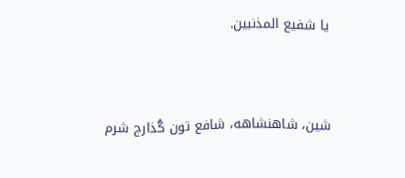يا شفيع المذنبين.



شين، شاهنشاهه، شافع تون گُذارج شرم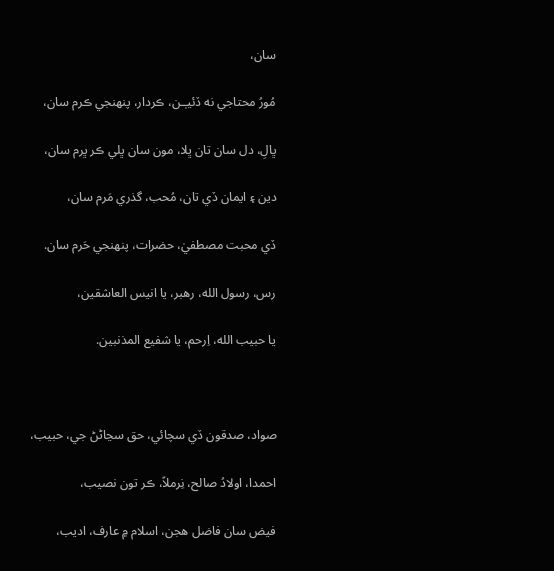سان،

مُورُ محتاجي نه ڏئيـٖـن، ڪردار، پنهنجي ڪرم سان،

ڀالِ، دل سان تان ڀلا، مون سان ڀلي ڪر ڀرم سان،

دين ۽ ايمان ڏي تان، مُحب، گذري مَرم سان،

ڏي محبت مصطفيٰ، حضرات، پنهنجي حَرم سان.

رس، رسول الله، رهبر، يا انيس العاشقين،

يا حبيب الله، اِرحم، يا شفيع المذنبين.



صواد، صدقون ڏي سچائي، حق سڃاڻڻ جي، حبيب،

احمدا، اولادُ صالح، نِرملاً، ڪر تون نصيب،

فيض سان فاضل هجن، اسلام ۾ عارف، اديب،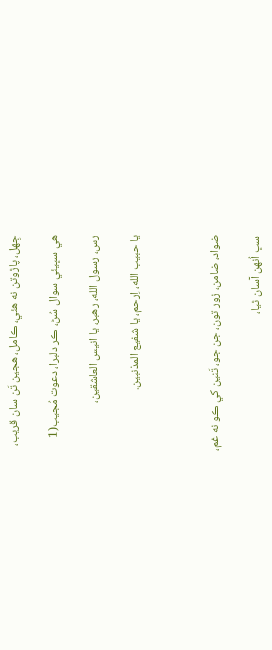جِهل، پاڙوتن نه هئي، ڪامل، هجين تَن سان قريب،

هي سڀيئي سوال سُڻ، ڪر دلبرا، دعوت مُجيب(1

رس، رسول الله، رهبر، يا انيس العاشقين،

يا حبيب الله، اِرحم، يا شفيع المذنبين.



ضواد، ضامن، زور تون، جن جو، تَنين کي ڪو نه غم،

سڀ اُنهن آسان ٿيا،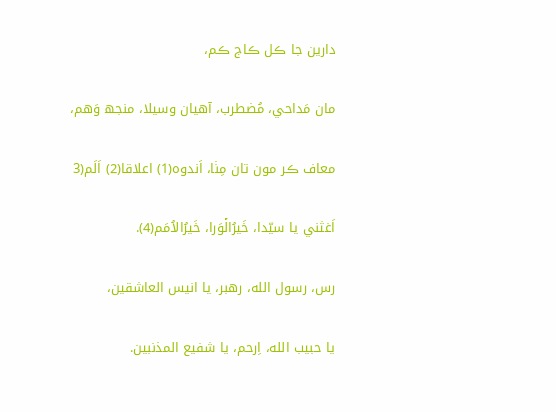دارين جا ڪل ڪاج ڪم،

مان مَداحي، مُضطرب، آهيان وسيلا، منجھ وَهم،

معاف ڪر مون تان مِٺا، اَندوه(1) اعلاقا(2) اَلَم(3

اَغثني يا سيّدا، خَيرُالۡوَرا، خَيرُالاُمَم(4).

رس، رسول الله، رهبر، يا انيس العاشقين،

يا حبيب الله، اِرحم، يا شفيع المذنبين.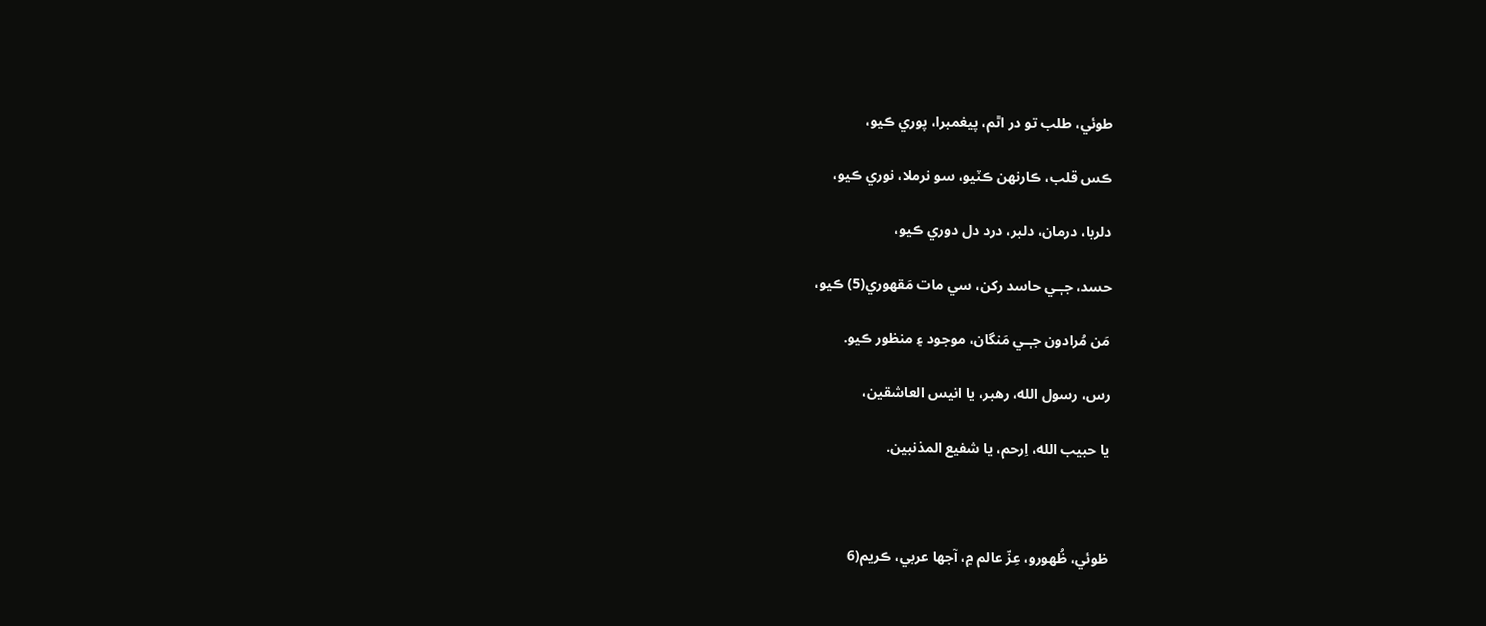طوئي، طلب تو در اٿم، پيغمبرا، پوري ڪيو،

ڪس قلب، ڪارنهن ڪٽيو، سو نرملا، نوري ڪيو،

دلربا، درمان، دلبر، درد دل دوري ڪيو،

حسد، جـٖـي حاسد رکن، سي مات مَقهوري(5) ڪيو،

مَن مُرادون جـٖـي مَنگان، موجود ۽ منظور ڪيو.

رس، رسول الله، رهبر، يا انيس العاشقين،

يا حبيب الله، اِرحم، يا شفيع المذنبين.



ظوئي، ظُهورو، عِزّ عالم ۾، آجھا عربي، ڪريم(6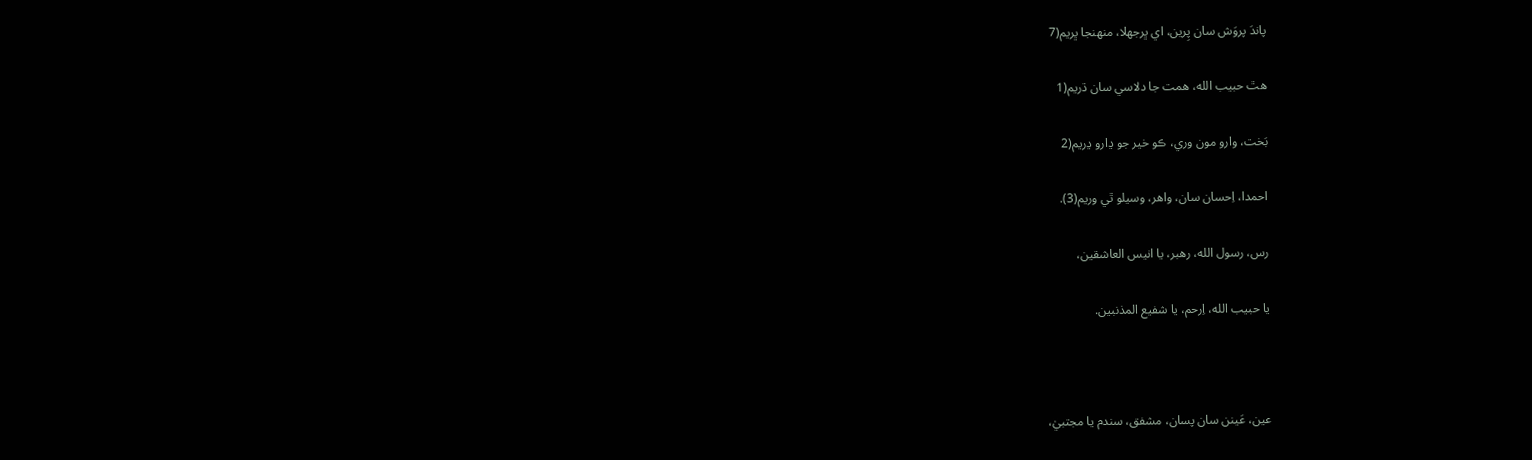پاندَ پروَش سان پِرين، اي ڀرجھلا، منهنجا ڀريم(7

هٿ حبيب الله، همت جا دلاسي سان ڌريم(1

بَخت، وارو مون وري، ڪو خير جو ڍارو ڍريم(2

احمدا، اِحسان سان، واهر، وسيلو ٿي وريم(3).

رس، رسول الله، رهبر، يا انيس العاشقين،

يا حبيب الله، اِرحم، يا شفيع المذنبين.



عين، عَينن سان پسان، مشفق، سندم يا مجتبيٰ،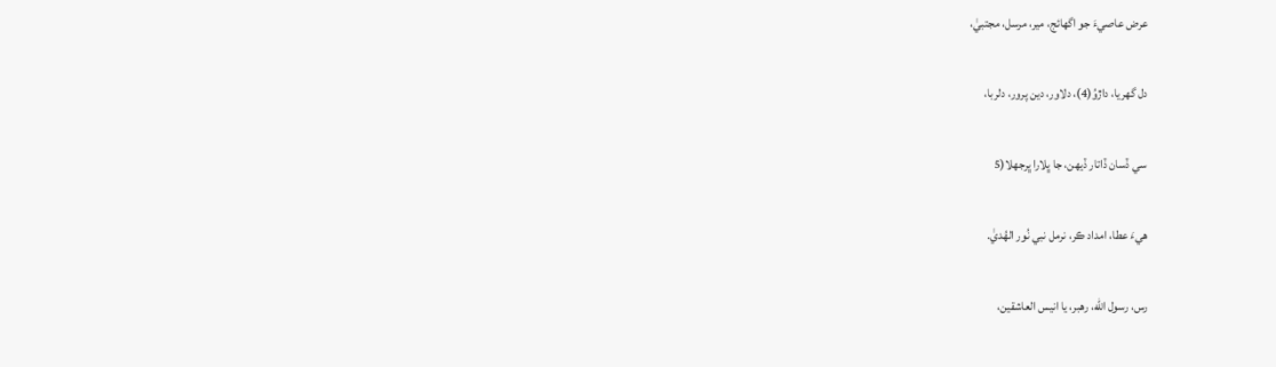عرض عاصيءَ جو اگھائج، مير، مرسل، مجتبيٰ،

دل گھريا، داڙوُ(4)، دلاور، دين پرور، دلربا،

سي ڏسان ڏاتار ڏيهن، جا ڀلارا ڀرجھلا(5

هيءَ عطا، امداد ڪر، نرمل نبي نُور الهُديٰ.

رس، رسول الله، رهبر، يا انيس العاشقين،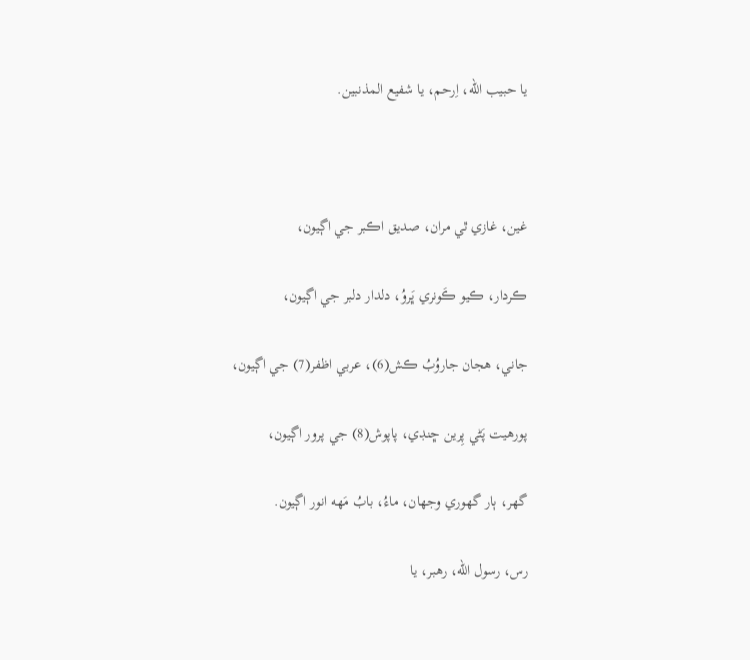يا حبيب الله، اِرحم، يا شفيع المذنبين.



غين، غازي ٿي مران، صديق اڪبر جي اڳيون،

ڪردار، ڪيو ڪَونري ڀَروُ، دلدار دلبر جي اڳيون،

جاني، هجان جاروُبُ ڪش(6)، عربي اظفر(7) جي اڳيون،

پورهيت پَڻي پِرين ڇنڊي، پاپوش(8) جي پرور اڳيون،

گھر، ٻار گھوري وجھان، ماءُ، بابُ مَهه انور اڳيون.

رس، رسول الله، رهبر، يا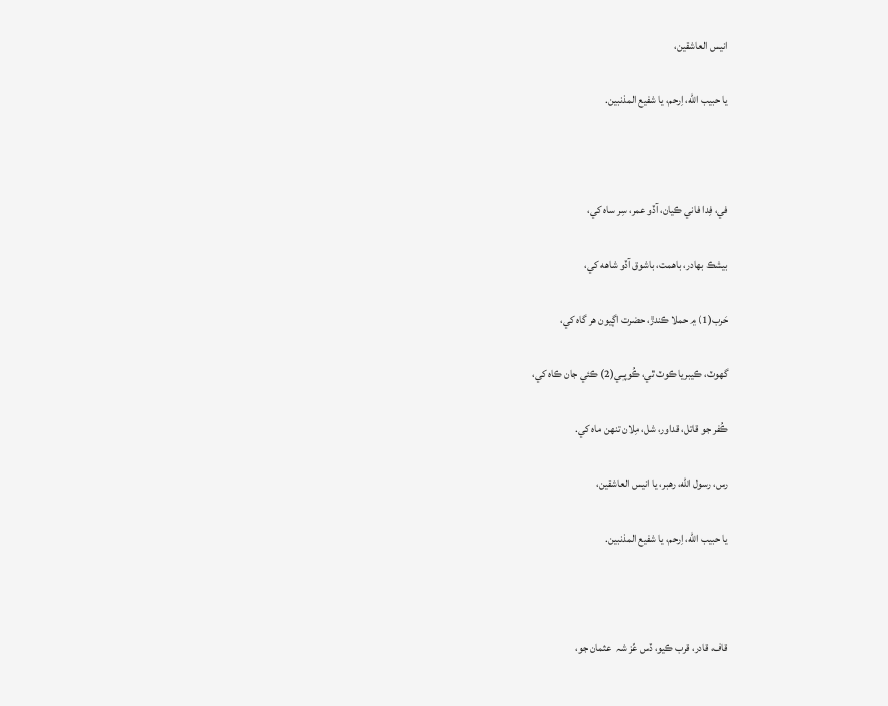انيس العاشقين،

يا حبيب الله، اِرحم، يا شفيع المذنبين.



في، فِدا فاني ڪيان، آڏو عمر، سِر ساه کي،

بيشڪ بهادر، باهمت، باشوق آڏو شاهه کي،

حَرب(1) ۾ حملا ڪندڙ، حضرت اڳيون هر گاه کي،

گھوٽ، ڪيبريا ڪوٽ ٿي، ڪُوپـٖـي(2) ڪئي جان ڪاه کي،

ڪُفر جو قاتل، قداور، شل، مِلان تنهن ماه کي.

رس، رسول الله، رهبر، يا انيس العاشقين،

يا حبيب الله، اِرحم، يا شفيع المذنبين.



قاف، قادر، قرب ڪيو، ڏس عِّز شہ  عثمان جو،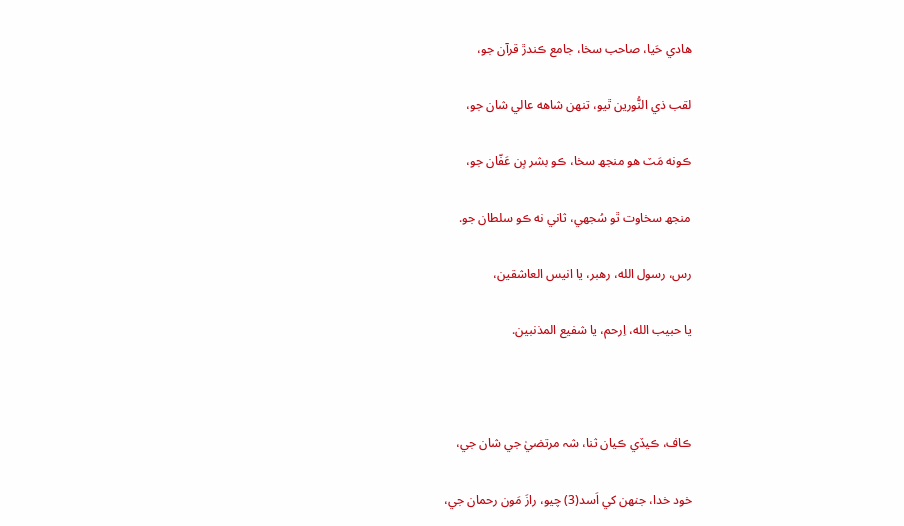هادي حَيا، صاحب سخا، جامع ڪندڙ قرآن جو،

لقب ذي النُّورين ٿيو، تنهن شاهه عالي شان جو،

ڪونه مَٽ هو منجھ سخا، ڪو بشر بِن عَفّان جو،

منجھ سخاوت ٿو سُجھي، ثاني نه ڪو سلطان جو.

رس، رسول الله، رهبر، يا انيس العاشقين،

يا حبيب الله، اِرحم، يا شفيع المذنبين.



ڪاف، ڪيڏي ڪيان ثنا، شہ مرتضيٰ جي شان جي،

خود خدا، جنهن کي اَسد(3) چيو، رازَ مَون رحمان جي،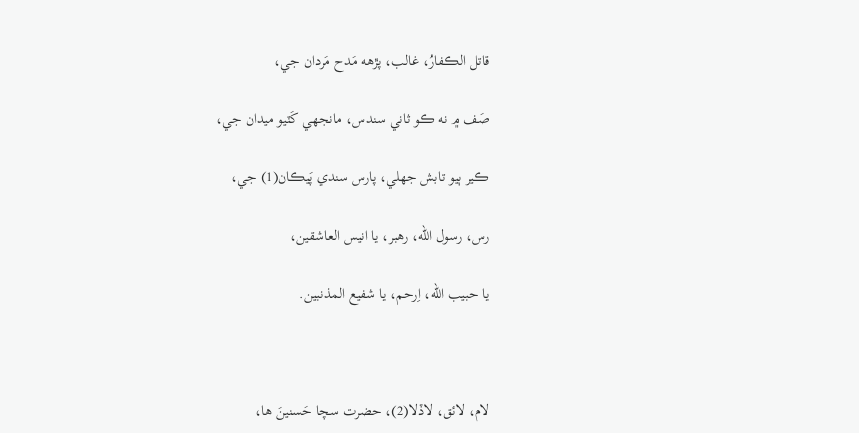قاتل الڪفارُ، غالب، پڙهه مَدح مَردان جي،

صَف ۾ نه ڪو ثاني سندس، مانجھي کَٽيو ميدان جي،

ڪير ٻيو تابش جھلي، پارس سندي پَيڪان(1) جي،

رس، رسول الله، رهبر، يا انيس العاشقين،

يا حبيب الله، اِرحم، يا شفيع المذنبين.



لام، لائق، لاڏلا(2)، حضرت سچا حَسنينَ ها،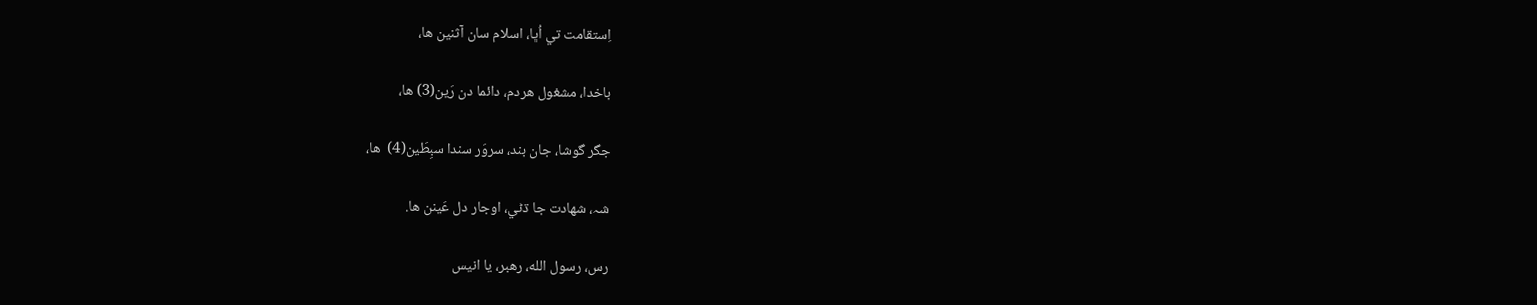اِستقامت تي اُڀا، اسلام سان آثنين ها،

باخدا، مشغول هردم، دائما دن رَين(3) ها،

جگر گوشا، جان بند، سروَر سندا سبِطَين(4)  ها،

شہ، شهادت جا ڌڻي، اوجار دل عَينن ها.

رس، رسول الله، رهبر، يا انيس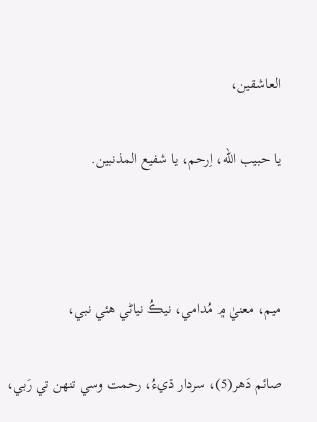العاشقين،

يا حبيب الله، اِرحم، يا شفيع المذنبين.



ميم، معنيٰ ۾ مُدامي، نيڪُ نياڻي هئي نبي،

صائم دَهر(5)، سردار ڌيءُ، رحمت وسي تنهن تي رَبي،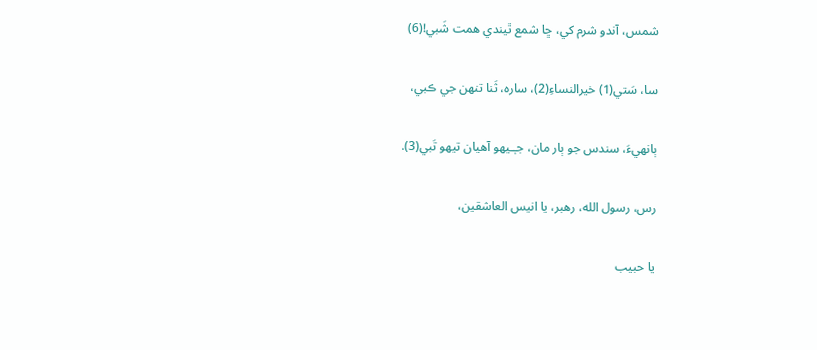شمس، آندو شرم کي، ڇا شمع ٿيندي همت شَبي!(6)

سا، سَتي(1) خيرالنساءِ(2)، ساره، ثَنا تنهن جي ڪبي،

ٻانهيءَ، سندس جو ٻار مان، جـٖـيهو آهيان تيهو تَبي(3).

رس، رسول الله، رهبر، يا انيس العاشقين،

يا حبيب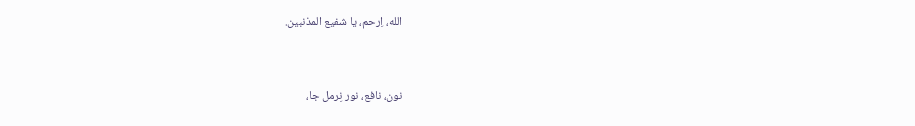الله، اِرحم، يا شفيع المذنبين.



نون، نافع، نور نِرمل جا،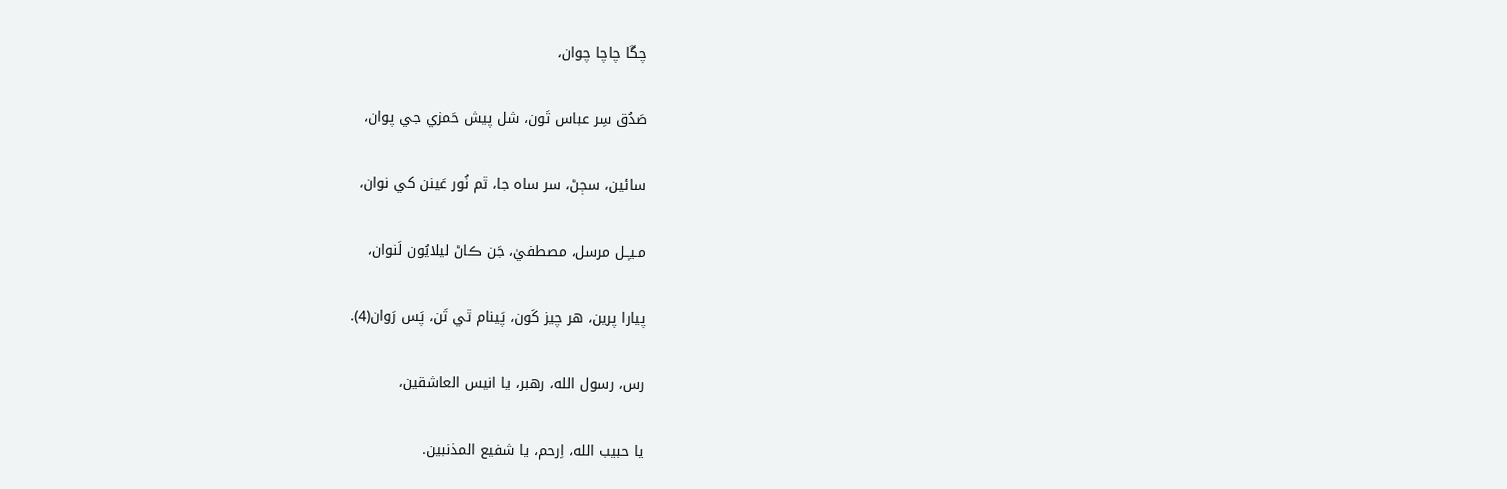چڱا چاچا چوان،

صَدُق سِر عباس تَون، شل پيش حَمزي جي پوان،

سائين، سڄڻ، سر ساه جا، ٿم نُور عَينن کي نوان،

مـيـٖـل مرسل، مصطفيٰ، جَن ڪاڻ ليلايُون لَنوان،

پيارا پرين، هر چيز کَون، پَينام ٿي تَن، پَس رَوان(4).

رس، رسول الله، رهبر، يا انيس العاشقين،

يا حبيب الله، اِرحم، يا شفيع المذنبين.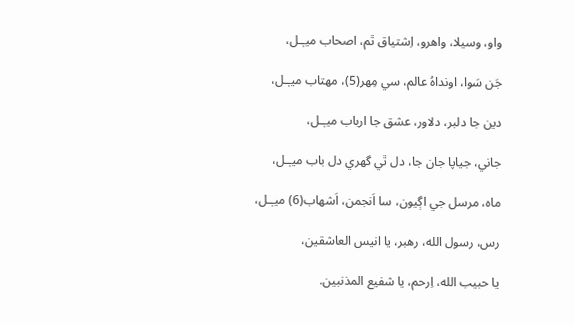واو، وسيلا، واهرو، اِشتياق ٿم، اصحاب ميـٖـل،

جَن سَوا، اونداهُ عالم، سي مِهر(5)، مهتاب ميـٖـل،

دين جا دلبر، دلاور، عشق جا ارباب ميـٖـل،

جاني، جياپا جان جا، دل ٿي گھري دل باب ميـٖـل،

ماه، مرسل جي اڳيون، سا اَنجمن، اَشهاب(6) ميـٖـل،

رس، رسول الله، رهبر، يا انيس العاشقين،

يا حبيب الله، اِرحم، يا شفيع المذنبين.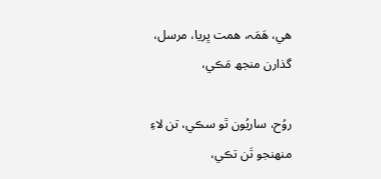هي، هَمَہ، همت ڀريا، مرسل، گذارن منجھ مَڪي،

روُح، ساريُون ٿو سڪي، تن لاءِ منهنجو تَن تڪي،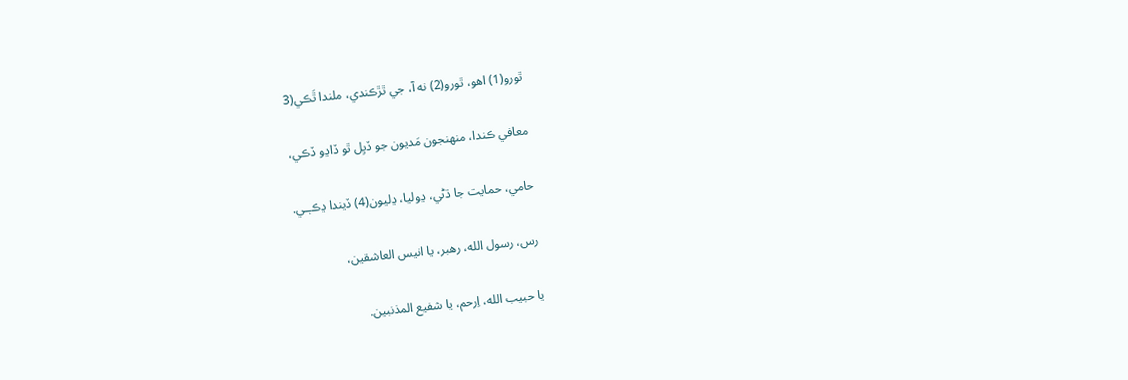ٿورو(1) اهو، ٿورو(2) نه آ، جي ٿڙڪندي، ملندا ٿَڪي(3

معافي ڪندا، منهنجون مَديون جو ڏيِل ٿو ڏاڍو ڏڪي،

حامي، حمايت جا ڌڻي، ڍوليا، ڍليون(4) ڏيندا ڍڪـٖـي.

رس، رسول الله، رهبر، يا انيس العاشقين،

يا حبيب الله، اِرحم، يا شفيع المذنبين.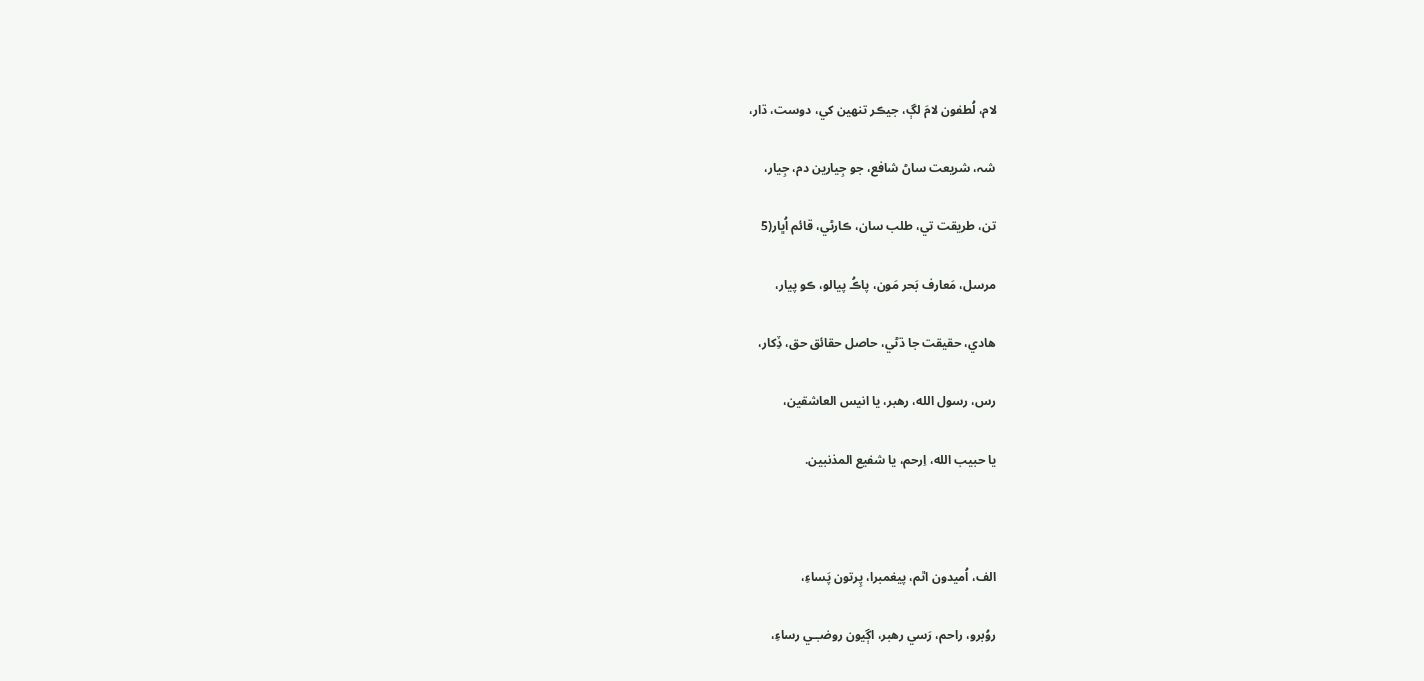لام، لُطفون لامَ لڳ، جيڪر تنهين کي، دوست، ڌار،

شہ، شريعت ساڻ شافع، جو جِيارين دم، جِيار،

تن، طريقت تي، طلب سان، ڪارڻي، قائم اُڀار(5

مرسل، مَعارف بَحر مَون، پاڪُ پيالو، ڪو پيار،

هادي، حقيقت جا ڌڻي، حاصل حقائق حق، ڏِکار،

رس، رسول الله، رهبر، يا انيس العاشقين،

يا حبيب الله، اِرحم، يا شفيع المذنبين.



الف، اُميدون اٿم، پيغمبرا، پِرتون پَساءِ،

روُبرو، راحم، رَسي رهبر، اڳيون روضـٖـي رساءِ،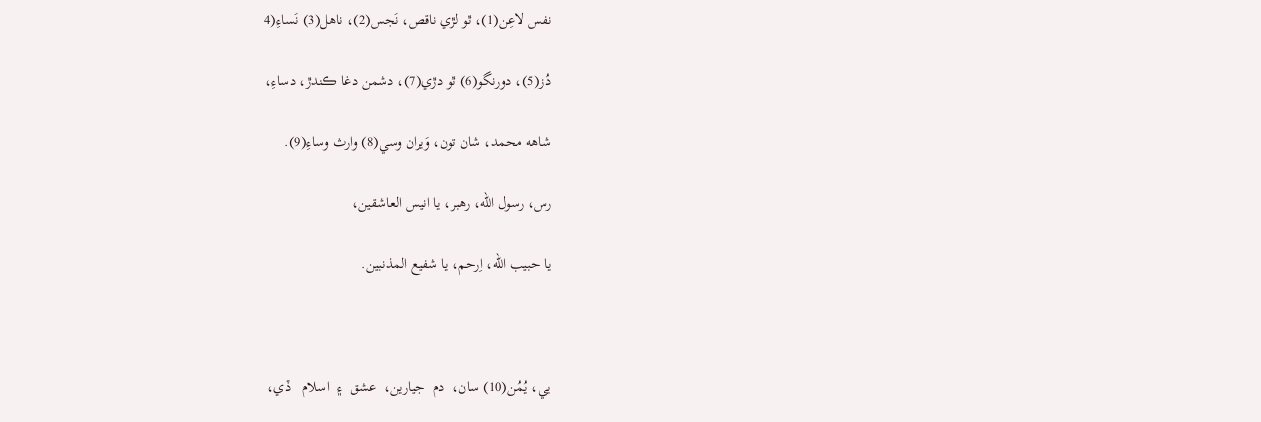نفس لاعِن(1)، ٿو لڙي ناقص، نَجس(2)، ناهل(3) نَساءِ(4

دُز(5)، دورنگو(6) ٿو دڙي(7)، دشمن دغا ڪندڙ، دساءِ،

شاهه محمد، شان تون، وَيران وسي(8) وارث وساءِ(9).

رس، رسول الله، رهبر، يا انيس العاشقين،

يا حبيب الله، اِرحم، يا شفيع المذنبين.



يي، يُمُن(10) سان،  دم  جيارين،  عشق  ۽  اسلام   ڏي،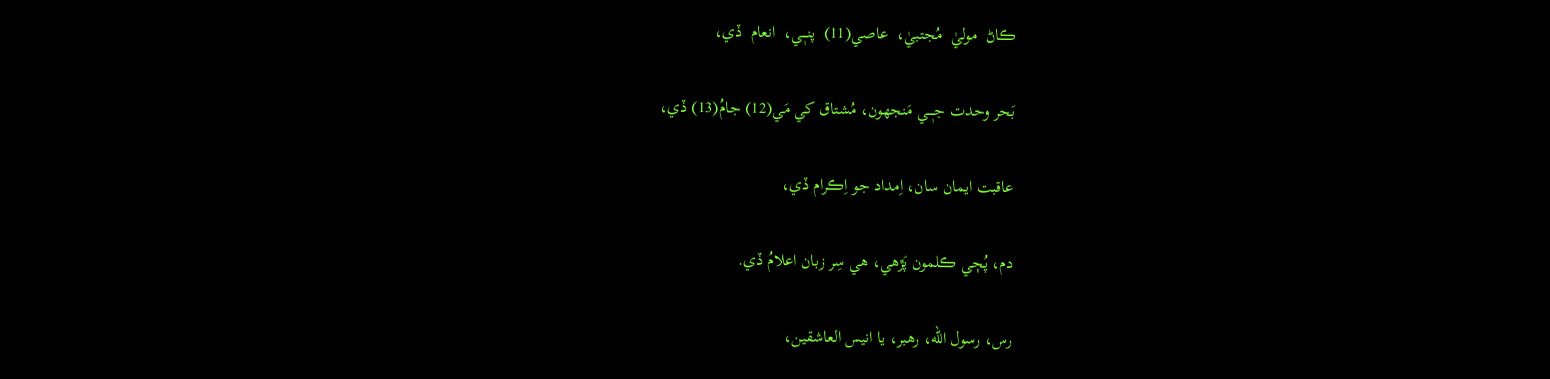ڪاڻ  موليٰ  مُجتبيٰ،  عاصي(11)  پنـٖـي،  انعام  ڏي،

بَحر وحدت جـٖــي مَنجھون، مُشتاق کي مَي(12) جامُ(13) ڏي،

عاقبت ايمان سان، اِمداد جو اِڪرام ڏي،

دم، پُڄي ڪلمون پَڙهي، هي سِر زبان اعلامُ ڏي.

رس، رسول الله، رهبر، يا انيس العاشقين،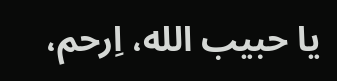يا حبيب الله، اِرحم،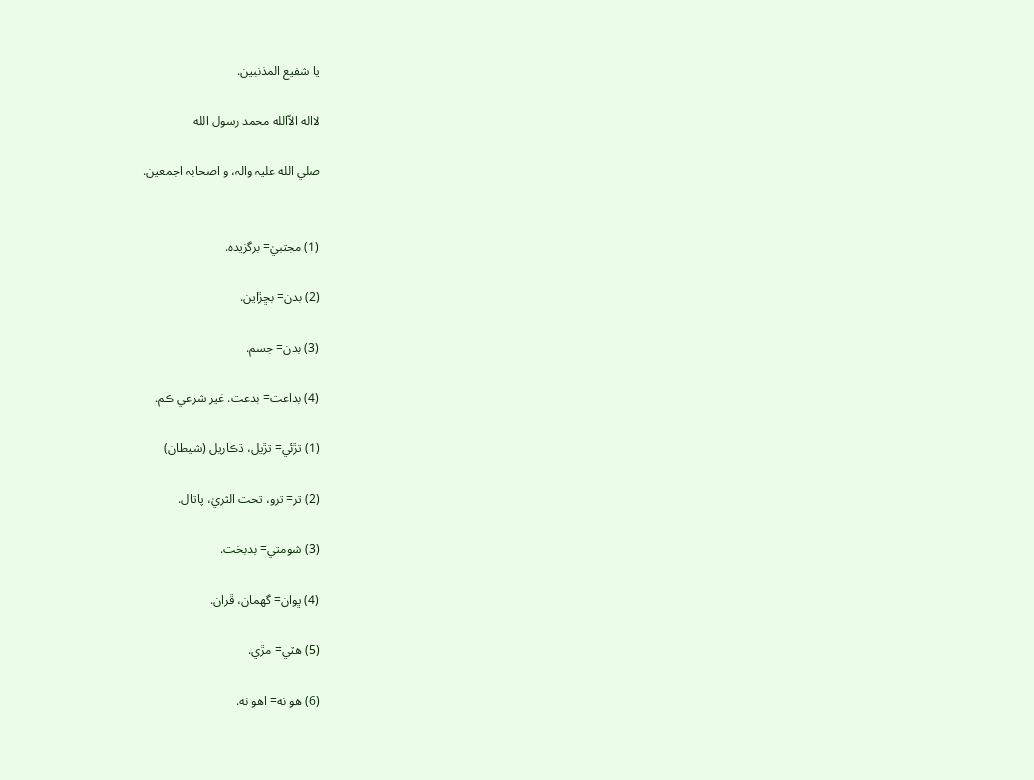يا شفيع المذنبين.

لااله الاّالله محمد رسول الله

صلي الله عليہ والہ، و اصحابہ اجمعين.


(1) مجتبيٰ= برگزيده.

(2) بدن= بڇڙاين.

(3) بدن= جسم.

(4) بداعت= بدعت. غير شرعي ڪم.

(1) تڙئي= تڙيل، ڌڪاريل (شيطان)

(2) تر= ترو، تحت الثريٰ، پاتال.

(3) شومتي= بدبخت.

(4) ڀوان= گهمان، ڦران.

(5) هٽي= مڙي.

(6) هو نه= اهو نه.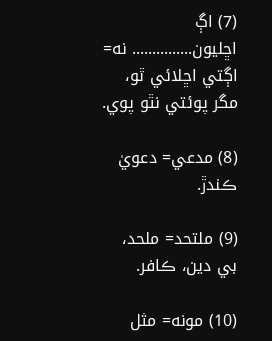(7) اڳ اڇليون............... نه= اڳتي اڇلائي ٿو، مگر پوئتي نٿو پوي.

(8) مدعي= دعويٰ ڪندڙ.

(9) ملتحد= ملحد، بي دين، ڪافر.

(10) مونه= مثل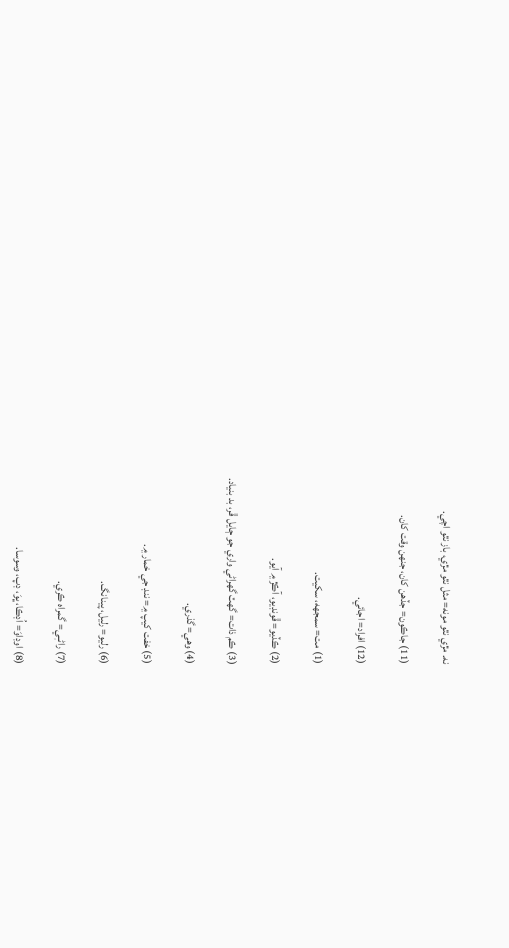نه. مڙي نٿو مونه= مثل نٿو مڙي، باز نٿو اچي.

(11) جاڪون= جڏهن کان، جنهن وقت کان.

(12) افراد= اجائي.

(1) مت= سمجهه، سکيت.

(2) ڪڏيو= ڦونڊيو، آڪڙ ۾ آيو.

(3) ڪم ذات= گهٽ گهراڻي واري جو ڄايل ڦر، بد بنياد.

(4) وهي= گذري.

(5) خفت کيپ ۾= ننڊ جي خمار ۾.

(6) رليو= رليل، پينانگ.

(7) راڻـٖـي= گمراه ڪري.

(8) اوڊاوَ= اُڊڪا، ڀوَ، ڊپ، وسوسا.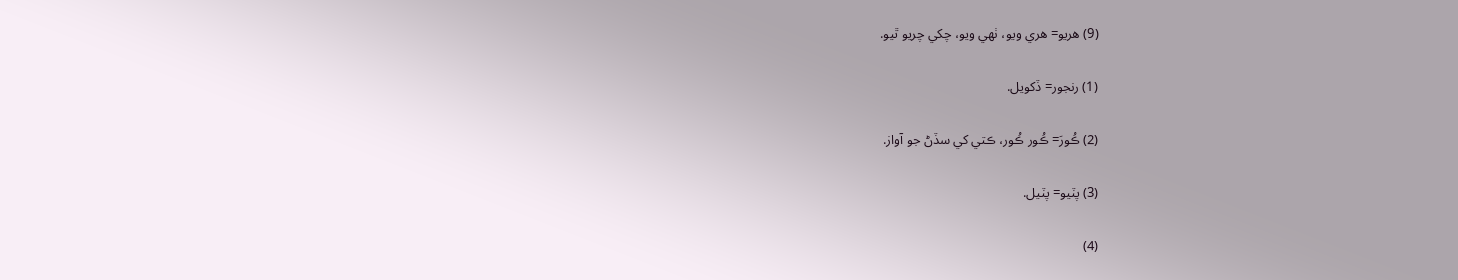(9) هريو= هري ويو، ٺهي ويو، چکي چريو ٿيو.

(1) رنجور= ڏکويل.

(2) ڪُورَ= ڪُور ڪُور، ڪتي کي سڏڻ جو آواز.

(3) پٽيو= پٽيل.

(4)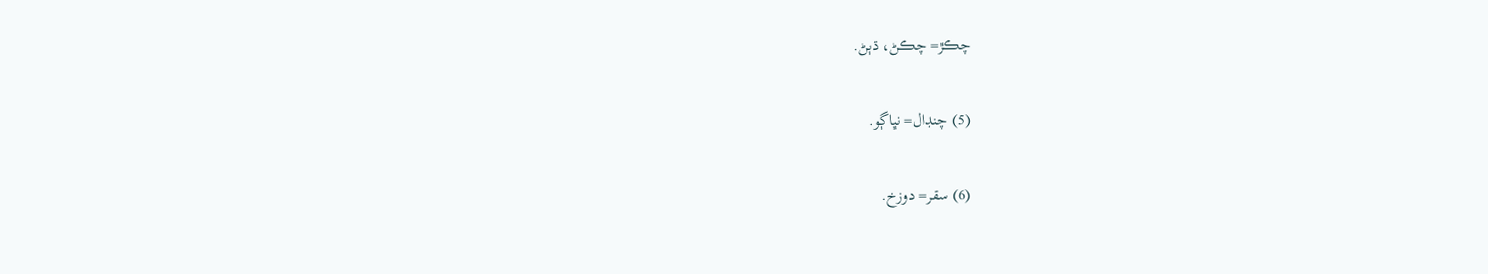چڪڙ= چڪڻ، ڌٻڻ.

(5) چنڊال= نڀاڳو.

(6) سقر= دوزخ.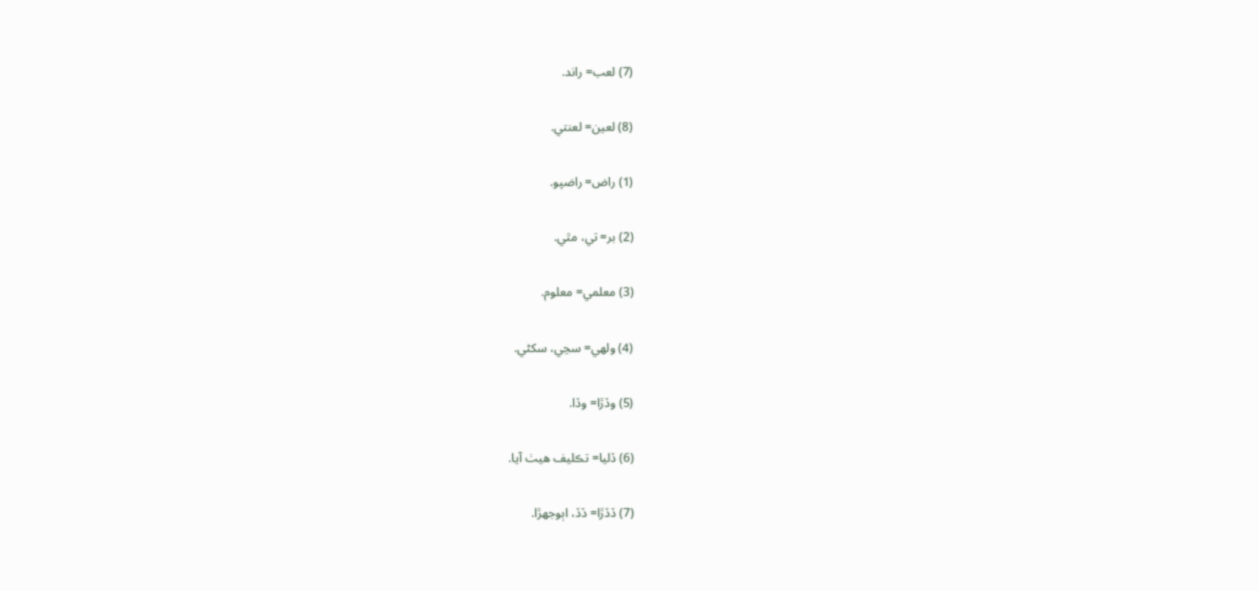(7) لعب= راند.

(8) لعين= لعنتي.

(1) راض= راضپو.

(2) بر= تي، مٿي.

(3) معلمي= معلوم.

(4) ولهي= سڃي، سکڻي.

(5) وڏڙا= وڏا.

(6) ڏليا= تڪليف هيٺ آيا.

(7) ڏڏڙا= ڏڏ، اٻوجهڙا.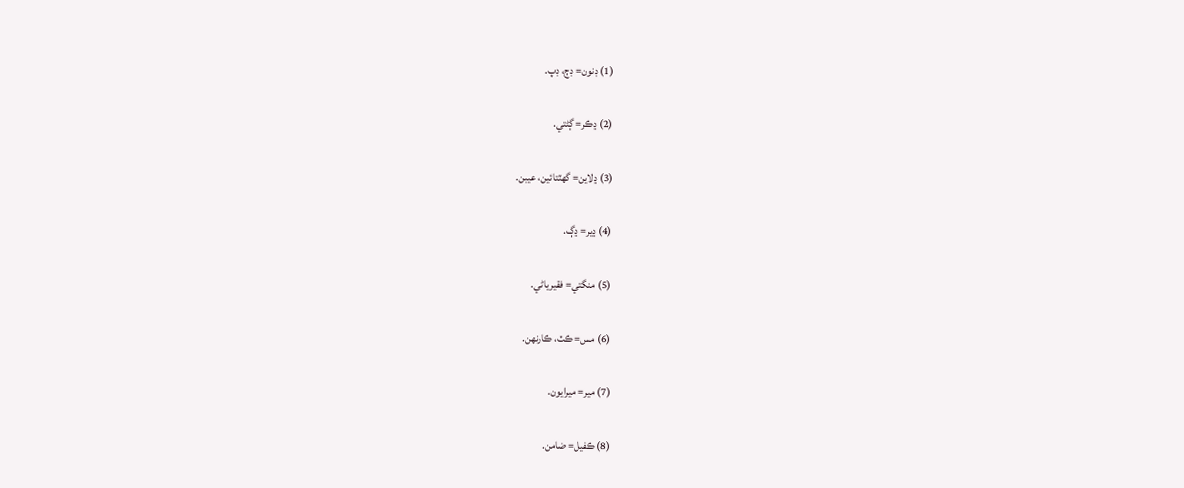(1) ڊنون= ڊڄ، ڊپ.

(2) ڍڪر= ڳڻتي.

(3) ڍلاين= گهٽتائين، عيبن.

(4) ڍير= ڍڳ.

(5) منگتي= فقيرياڻي.

(6) مس= ڪٽ، ڪارنهن.

(7) مير= ميرايون.

(8) ڪفيل= ضامن.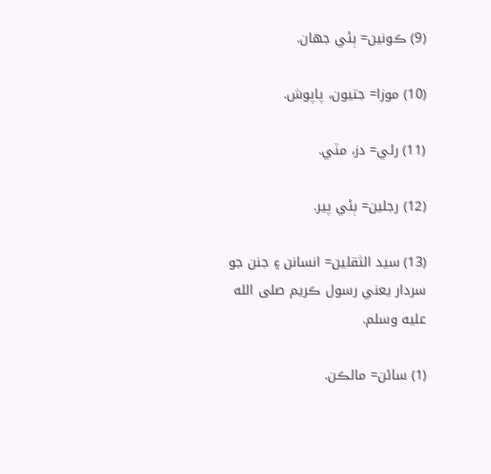(9) ڪونين= ٻئي جهان.

(10) موزا= جتيون، پاپوش.

(11) رئي= دز، مٽي.

(12) رجلين= ٻئي پير.

(13) سيد الثقلين= انسانن ۽ جنن جو سردار يعني رسول ڪريم صلى الله عليه وسلم.

(1) سائن= مالڪن.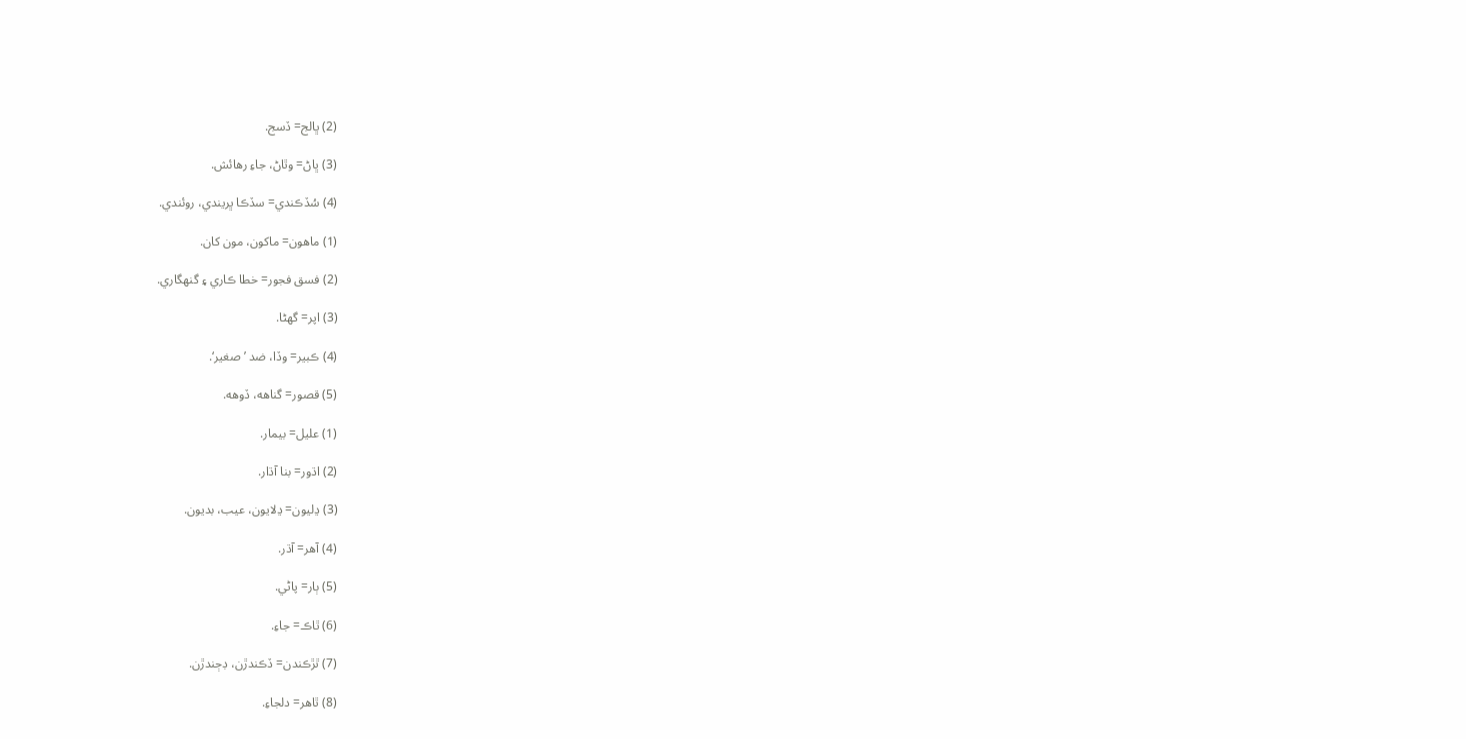(2) ڀالج= ڏسج.

(3) ڀاڻ= وٿاڻ، جاءِ رهائش.

(4) سُڏڪندي= سڏڪا ڀريندي، روئندي.

(1) ماهون= ماکون، مون کان.

(2) فسق فجور= خطا ڪاري ۽ گنهگاري.

(3) اپر= گهڻا.

(4) ڪبير= وڏا، ضد ’صغير‘.

(5) قصور= گناهه، ڏوهه.

(1) عليل= بيمار.

(2) اڌور= بنا آڌار.

(3) ڍليون= ڍلايون، عيب، بديون.

(4) آهر= آڌر.

(5) ٻار= پاڻي.

(6) ٿاڪ= جاءِ.

(7) ٿڙڪندن= ڏڪندڙن، ڊڄندڙن.

(8) ٿاهر= دلجاءِ.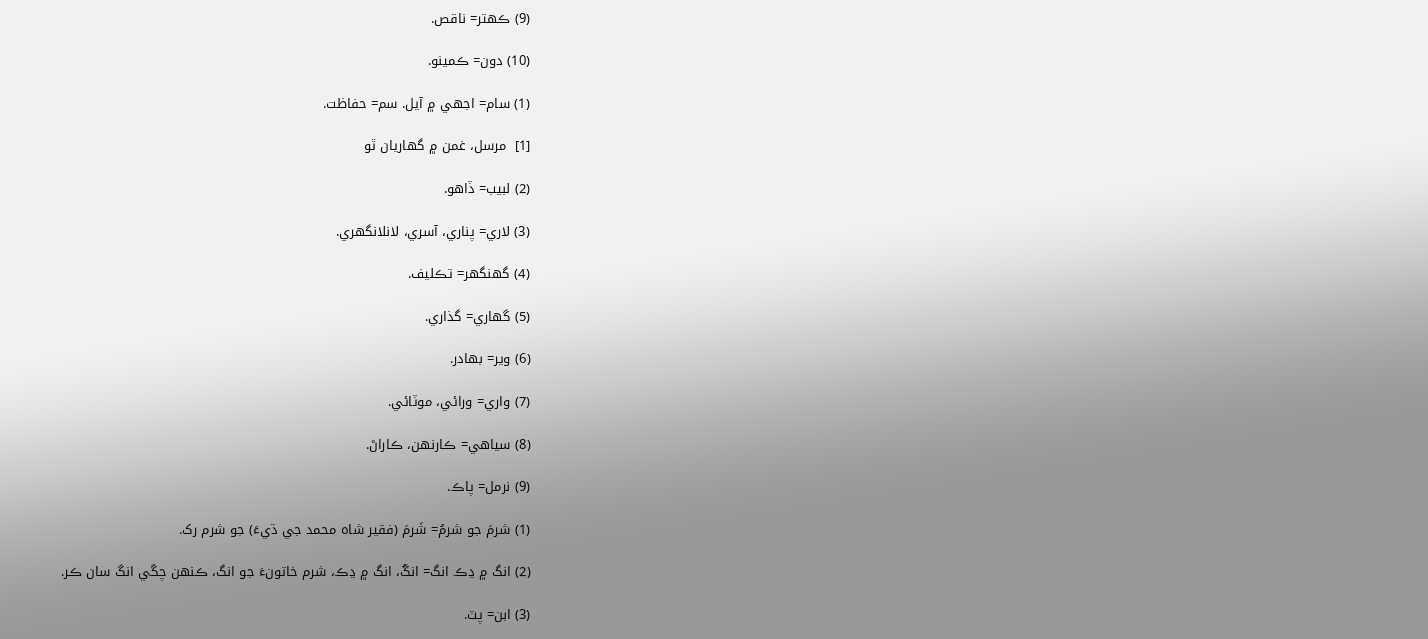(9) ڪهتر= ناقص.

(10) دون= ڪمينو.

(1) سام= اجهي ۾ آيل. سم= حفاظت.

[1]  مرسل، غمن ۾ گهاريان ٿو

(2) لبيب= ڏاهو.

(3) لاري= پناري، آسري، لانلانگهري.

(4) گهنگهر= تڪليف.

(5) گهاري= گذاري.

(6) وير= بهادر.

(7) واري= ورائي، موٽائي.

(8) سياهي= ڪارنهن، ڪاراڻ.

(9) نرمل= پاڪ.

(1) شرمَ جو شرمُ= شَرمَ (فقير شاه محمد جي ڌيءَ) جو شرم رک.

(2) انگ ۾ ڍڪ انگ= انگُ، انگ ۾ ڍڪ، شرم خاتونءَ جو انگ، ڪنهن چڱي انگ سان ڪر.

(3) ابن= پٽ.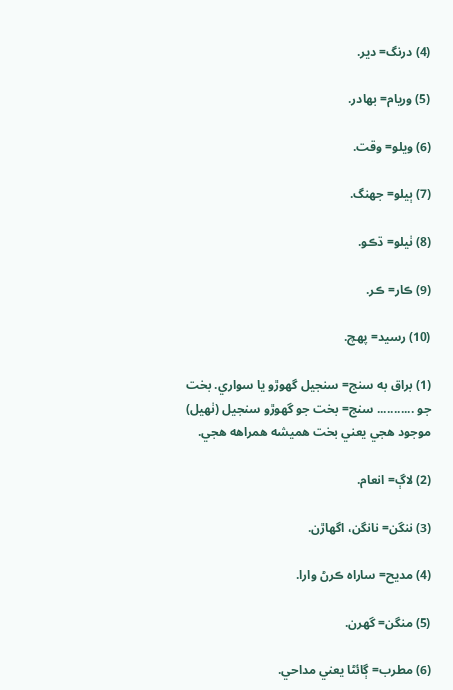(4) درنگ= دير.

(5) وريام= بهادر.

(6) ويلو= وقت.

(7) ٻيلو= جهنگ.

(8) ٺيلو= ڌڪو.

(9) ڪار= ڪر.

(10) رسيد= پهچ.

(1) براق به سنج= سنجيل گهوڙو يا سواري. بخت جو ........... سنج= بخت جو گهوڙو سنجيل (ٺهيل) موجود هجي يعني بخت هميشه همراهه هجي.

(2) لاڳ= انعام.

(3) ننگن= نانگن، اگهاڙن.

(4) مديح= ساراه ڪرڻ وارا.

(5) منگن= گهرن.

(6) مطرب= ڳائڻا يعني مداحي.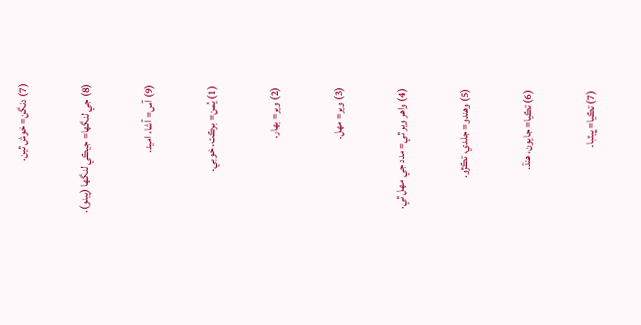(7) دنگن= خوش ٿين.

(8) جي لنگها= جيڪي لنگها (پينو).

(9) آس= آشا، اميد.

(1) يُمن= برڪت، خوبي.

(2) وير= بهار.

(3) وير= مهل.

(4) واهر وير ٿي= مدد جي مهل ٿي.

(5) وهندو= جلدي، تڪڙو.

(6) تڪيا= جايون، هنڌ.

(7) تڪيا= ڀيٽبا.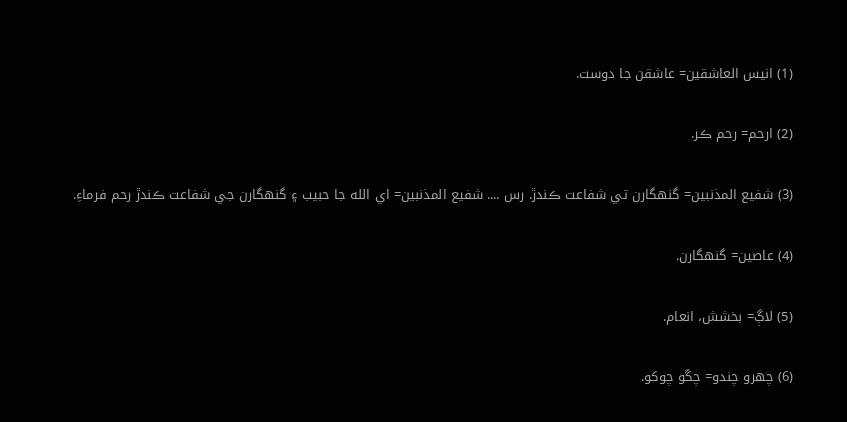(1) انيس العاشقين= عاشقن جا دوست.

(2) ارحم= رحم ڪر.

(3) شفيع المذنبين= گنهگارن تي شفاعت ڪندڙ. رس .... شفيع المذنبين= اي الله جا حبيب ۽ گنهگارن جي شفاعت ڪندڙ رحم فرماءِ.

(4) عاصين= گنهگارن.

(5) لاڳ= بخشش، انعام.

(6) چهرو چندو= چڱو چوکو.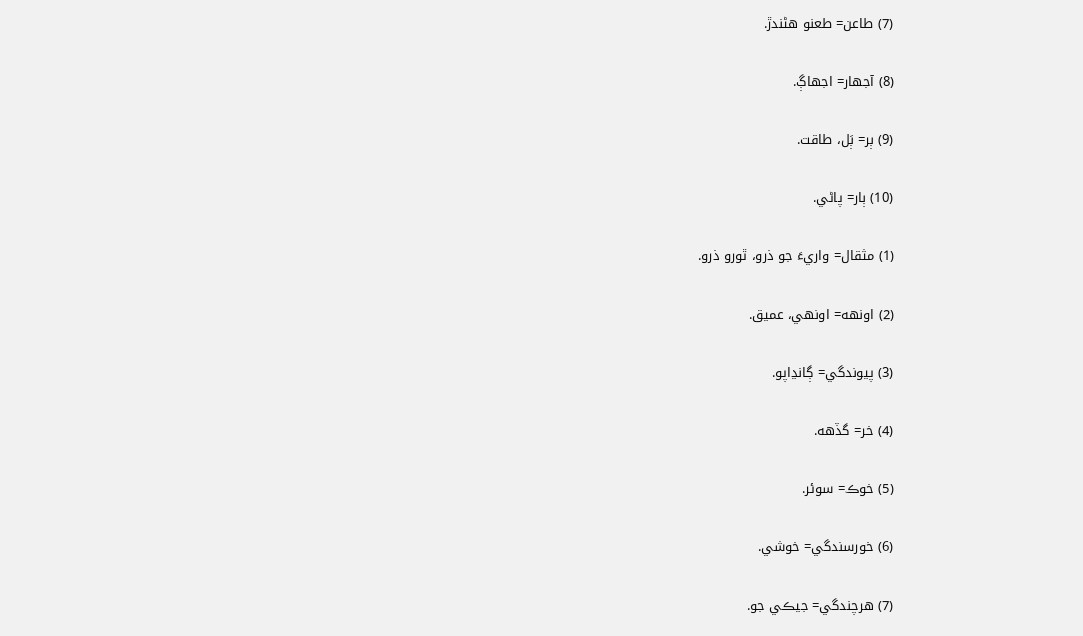(7) طاعن= طعنو هڻندڙ.

(8) آجهار= اجهاڳ.

(9) ٻر= ٻَل، طاقت.

(10) ٻار= پاڻي.

(1) مثقال= واريءَ جو ذرو، ٿورو ذرو.

(2) اونهه= اونهي، عميق.

(3) پيوندگي= ڳانڍاپو.

(4) خر= گڏهه.

(5) خوڪ= سوئر.

(6) خورسندگي= خوشي.

(7) هرچندگي= جيڪي جو.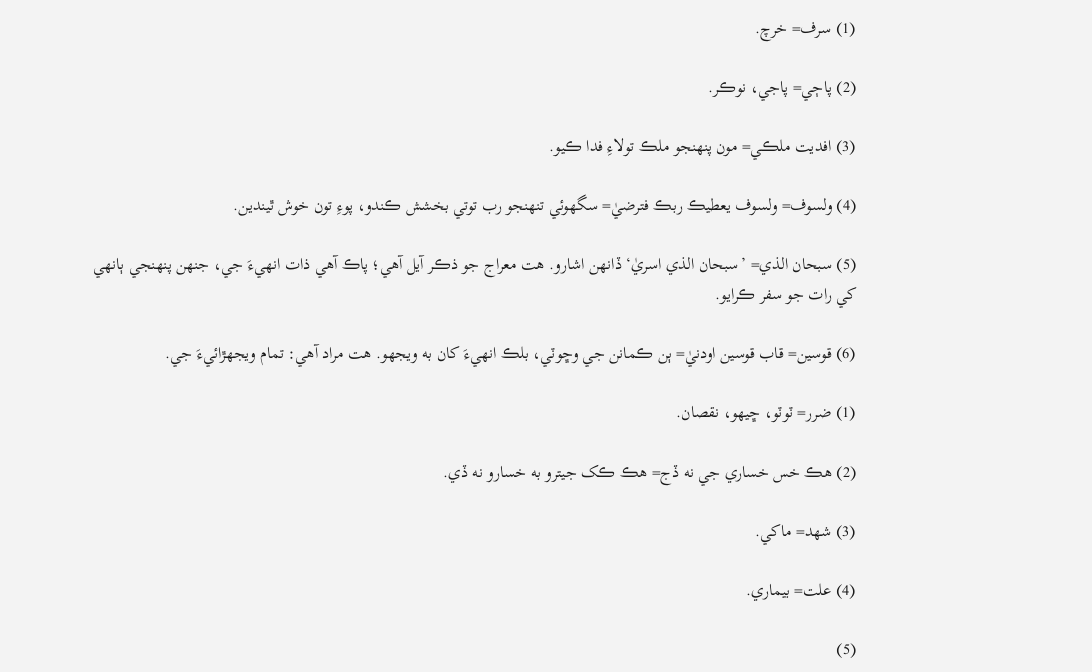(1) سرف= خرچ.

(2) پاڄي= پاجي، نوڪر.

(3) افديت ملڪي= مون پنهنجو ملڪ تولاءِ فدا ڪيو.

(4) ولسوف= ولسوف يعطيڪ ربڪ فترضيٰ= سگهوئي تنهنجو رب توتي بخشش ڪندو، پوءِ تون خوش ٿيندين.

(5) سبحان الذي= ’سبحان الذي اسريٰ‘ ڏانهن اشارو. هت معراج جو ذڪر آيل آهي؛ پاڪ آهي ذات انهيءَ جي، جنهن پنهنجي ٻانهي کي رات جو سفر ڪرايو.

(6) قوسين= قاب قوسين اودنيٰ= ٻن ڪمانن جي وڇوٽي، بلڪ انهيءَ کان به ويجهو. هت مراد آهي: تمام ويجهڙائيءَ جي.

(1) ضرر= ٽوٽو، ڇيهو، نقصان.

(2) هڪ خس خساري جي نه ڏج= هڪ ڪک جيترو به خسارو نه ڏي.

(3) شهد= ماکي.

(4) علت= بيماري.

(5)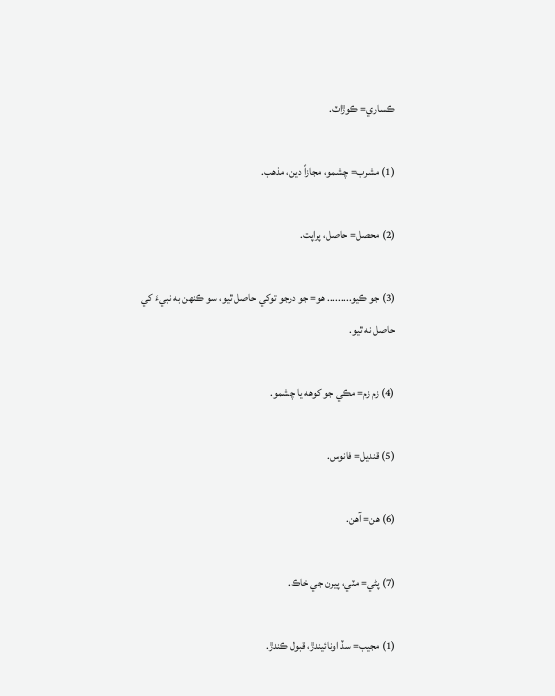ڪساري= ڪوڙاٽ.

(1) مشرب= چشمو، مجازاً دين، مذهب.

(2) محصل= حاصل، پراپت.

(3) جو ڪيو......... هو= جو درجو توکي حاصل ٿيو، سو ڪنهن به نبيءَ کي حاصل نه ٿيو.

(4) زم زم= مڪي جو کوهه يا چشمو.

(5) قنديل= فانوس.

(6) هن= آهن.

(7) پڻي= مٽي، پيرن جي خاڪ.

(1) مجيب= سڏ اونائيندڙ، قبول ڪندڙ.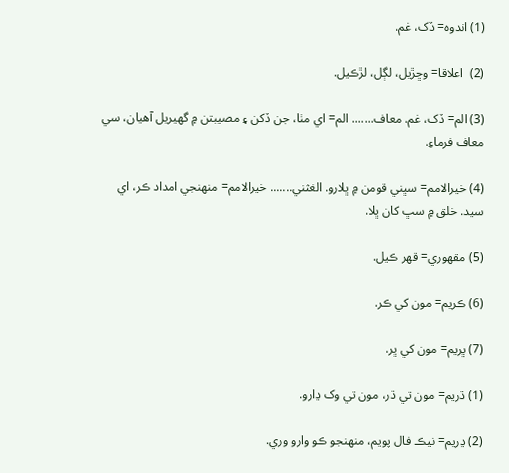(1) اندوه= ڏک، غم.

(2)  اعلاقا= وڇڙيل، لڳل، لڙڪيل.

(3) الم= ڏک، غم. معاف....... الم= اي مٺا، جن ڏکن ۽ مصيبتن ۾ گهيريل آهيان، سي معاف فرماءِ.

(4) خيرالامم= سڀني قومن ۾ ڀلارو. الغثني....... خيرالامم= منهنجي امداد ڪر، اي سيد. خلق ۾ سڀ کان ڀلا.

(5) مقهوري= قهر ڪيل.

(6) ڪريم= مون کي ڪر.

(7) ڀريم= مون کي ڀر.

(1) ڌريم= مون تي ڌر، مون تي وک ڍارو.

(2) ڍريم= نيڪ فال پويم، منهنجو ڪو وارو وري.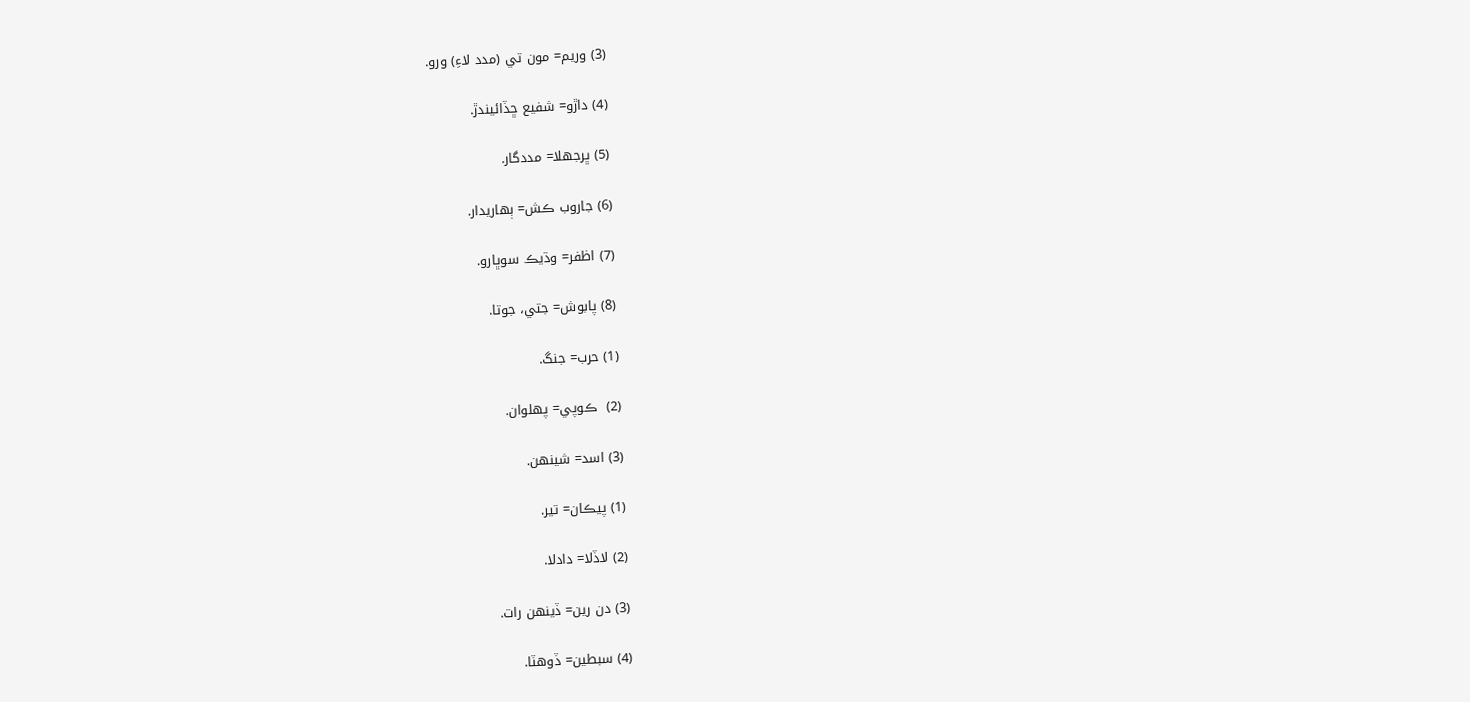(3) وريم= مون تي (مدد لاءِ) ورو.

(4) داڙو= شفيع ڇڏائيندڙ.

(5) ڀرجهلا= مددگار.

(6) جاروب ڪش= ٻهاريدار.

(7) اظفر= وڌيڪ سوڀارو.

(8) پابوش= جتي، جوتا.

(1) حرب= جنگ.

(2)  ڪوپي= پهلوان.

(3) اسد= شينهن.

(1) پيڪان= تير.

(2) لاڏلا= دادلا.

(3) دن رين= ڏينهن رات.

(4) سبطين= ڏوهٽا.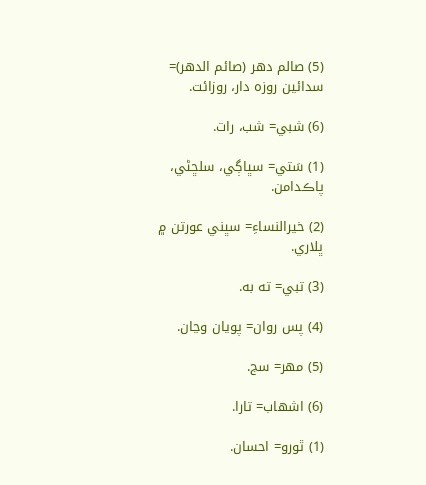(5) صالم دهر (صائم الدهر)= سدائين روزه دار، روزائت.

(6) شبي= شب، رات.

(1) سَتي= سڀاڳي، سلڇڻي، پاڪدامن.

(2) خيرالنساءِ= سڀني عورتن ۾ ڀلاري.

(3) تبي= ته به.

(4) پس روان= پويان وڃان.

(5) مهر= سج.

(6) اشهاب= تارا.

(1) ٿورو= احسان.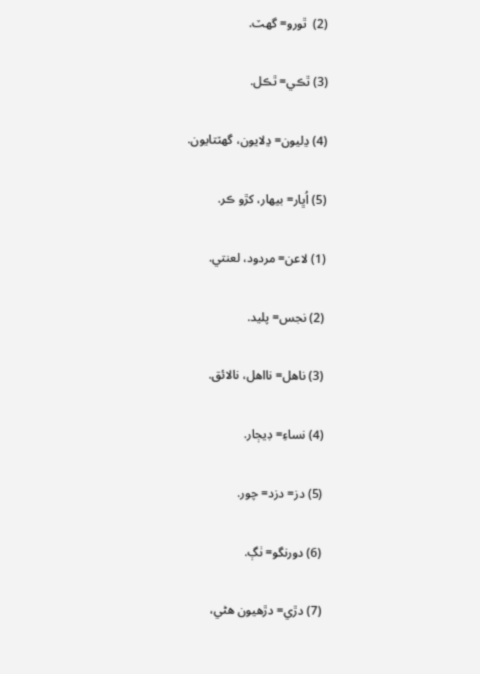(2)  ٿورو= گهٽ.

(3) ٿڪي= ٿڪل.

(4) ڍليون= ڍلايون، گهٽتايون.

(5) اُڀار= بيهار، کڙو ڪر.

(1) لاعن= مردود، لعنتي.

(2) نجس= پليد.

(3) ناهل= نااهل، نالائق.

(4) نساءِ= ڊيڄار.

(5) دز= دزد= چور.

(6) دورنگو= ٺڳ.

(7) دڙي= دڙهيون هڻي،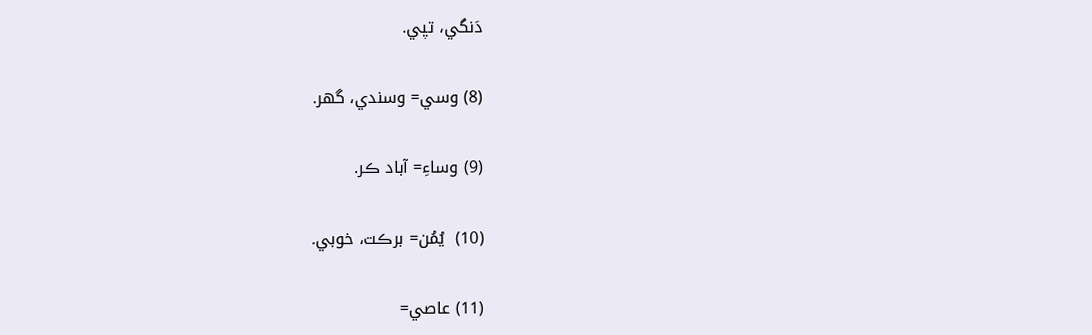دَنگي، تپي.

(8) وسي= وسندي، گهر.

(9) وساءِ= آباد ڪر.

(10)  يُمُن= برڪت، خوبي.

(11) عاصي=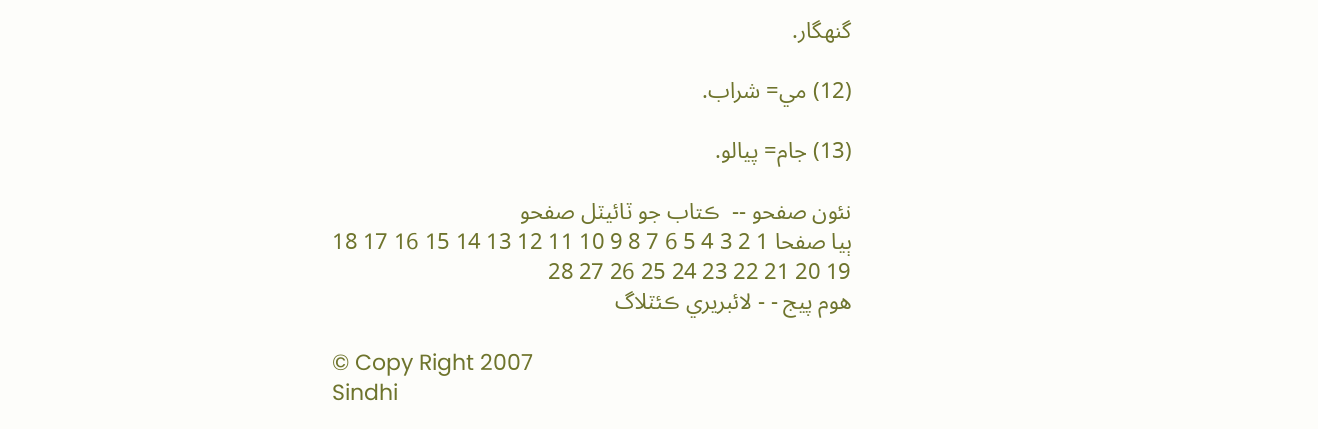گنهگار.

(12) مي= شراب.

(13) جام= پيالو.

نئون صفحو --  ڪتاب جو ٽائيٽل صفحو
ٻيا صفحا 1 2 3 4 5 6 7 8 9 10 11 12 13 14 15 16 17 18 19 20 21 22 23 24 25 26 27 28
هوم پيج - - لائبريري ڪئٽلاگ

© Copy Right 2007
Sindhi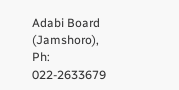Adabi Board (Jamshoro),
Ph: 022-2633679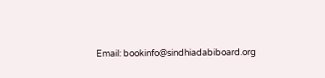Email: bookinfo@sindhiadabiboard.org